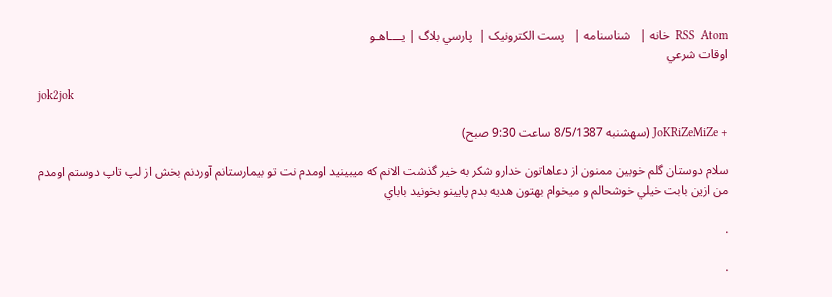RSS  Atom  خانه |   شناسنامه |   پست الکترونيک |  پارسي بلاگ | يــــاهـو
اوقات شرعي

jok2jok

+ JoKRiZeMiZe (سهشنبه 8/5/1387 ساعت 9:30 صبح)

سلام دوستان گلم خوبين ممنون از دعاهاتون خدارو شکر به خير گذشت الانم که ميبينيد اومدم نت تو بيمارستانم آوردنم بخش از لپ تاپ دوستم اومدم من ازين بابت خيلي خوشحالم و ميخوام بهتون هديه بدم پايينو بخونيد باباي

.

.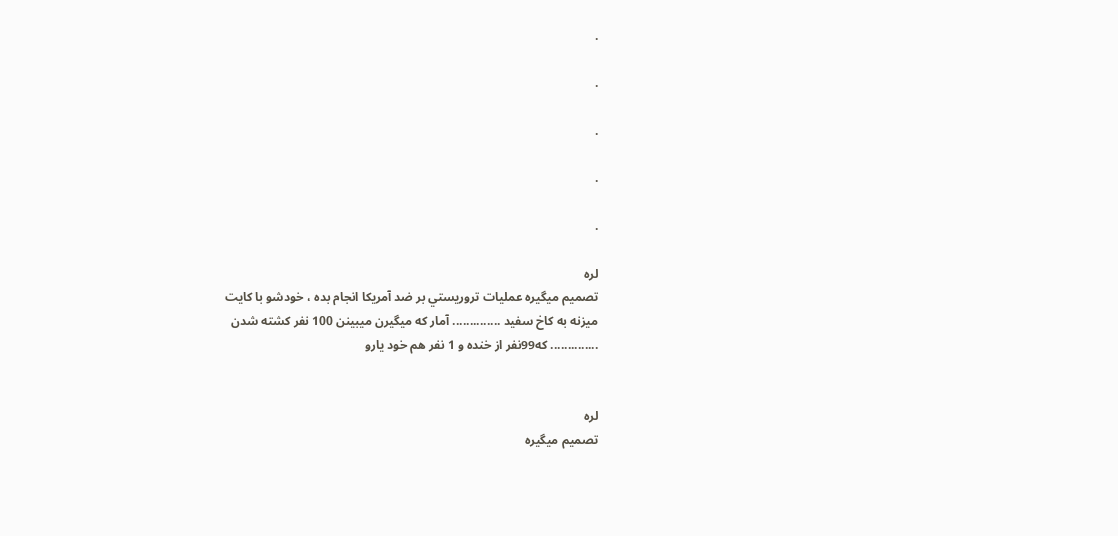.

.

.

.

.

لره
تصميم ميگيره عمليات تروريستي بر ضد آمريکا انجام بده ، خودشو با کايت
ميزنه به کاخ سفيد .............. آمار که ميگيرن ميبينن 100 نفر کشته شدن
.............. که99نفر از خنده و 1 نفر هم خود يارو


لره
تصميم ميگيره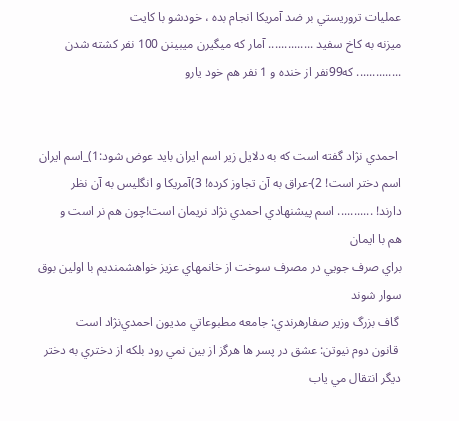عمليات تروريستي بر ضد آمريکا انجام بده ، خودشو با کايت
ميزنه به کاخ سفيد .............. آمار که ميگيرن ميبينن 100 نفر کشته شدن
.............. که99نفر از خنده و 1 نفر هم خود يارو


 احمدي نژاد گفته است که به دلايل زير اسم ايران بايد عوض شود:1)_اسم ايران
اسم دختر است! 2)-عراق به آن تجاوز کرده! 3)آمريکا و انگليس به آن نظر
دارند! ........... اسم پيشنهادي احمدي نژاد نريمان است!چون هم نر است و
هم با ايمان
براي صرف جويي در مصرف سوخت از خانمهاي عزيز خواهشمنديم با اولين بوق سوار شوند
 گاف بزرگ وزير صفارهرندي: جامعه مطبوعاتي مديون احمدي‌نژاد است
 قانون دوم نيوتن: عشق در پسر ها هرگز از بين نمي رود بلکه از دختري به دختر ديگر انتقال مي ياب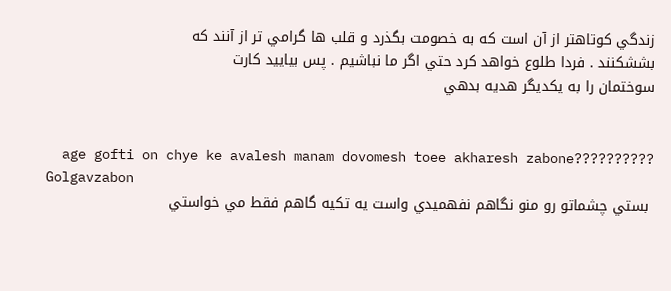زندگي کوتاهتر از آن است که به خصومت بگذرد و قلب ها گرامي تر از آنند که
بششکنند . فردا طلوع خواهد کرد حتي اگر ما نباشيم . پس بياييد کارت
سوختمان را به يکديگر هديه بدهي


  age gofti on chye ke avalesh manam dovomesh toee akharesh zabone?????????? Golgavzabon
 بستي چشماتو رو منو نگاهم نفهميدي واست يه تکيه گاهم فقط مي خواستي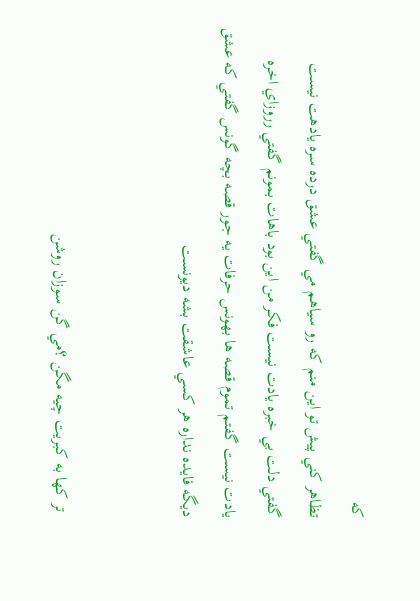که
تظاهر کني پيش تو اين منم که رو سياهم مي گفتي عشق درده سره يادهت نيست
گفتي دلت بي خبره يادت نيست فکر من اين بود باهات بمونم گفتي رروزاي اخره
يادت نيست گفتم تموم قصه ها بهونس حرفات يه جور قصه بچه گونس گفتي که عشق
ديگه فايده نداره هر کسي عاشقت بشه ديونست


 تر کها به کبريت چيه مگن ؟مي گن سوزان روشن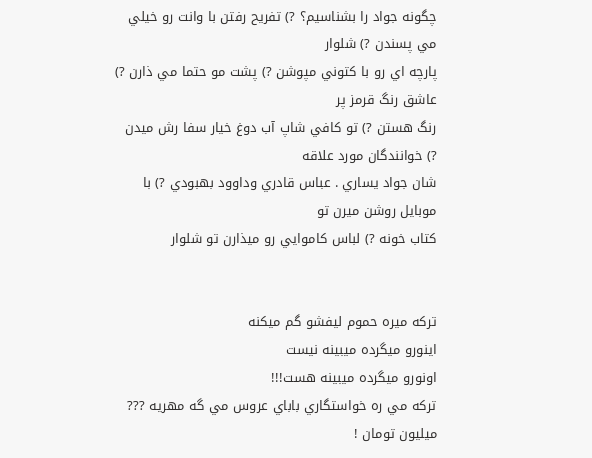چگونه جواد را بشناسيم؟ ?) تفريح رفتن با وانت رو خيلي مي پسندن ?) شلوار
پارچه اي رو با کتوني مپوشن ?) پشت مو حتما مي ذارن ?) عاشق رنگ قرمز پر
رنگ هستن ?) تو کافي شاپ آب دوغ خيار سفا رش ميدن ?) خوانندگان مورد علاقه
شان جواد يساري . عباس قادري وداوود بهبودي ?) با موبايل روشن ميرن تو
کتاب خونه ?) لباس کاموايي رو ميذارن تو شلوار


ترکه ميره حموم ليفشو گم ميکنه
اينورو ميگرده ميبينه نيست
اونورو ميگرده ميبينه هست!!!
ترکه مي ره خواستگاري باباي عروس مي گه مهريه ??? ميليون تومان !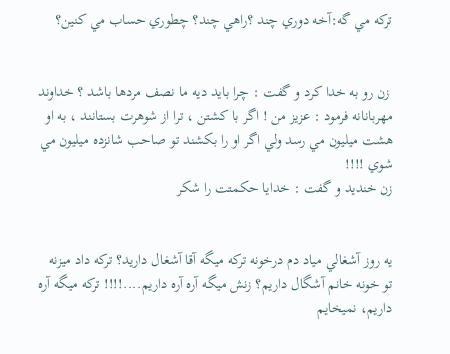ترکه مي گه:آخه دوري چند ؟راهي چند؟ چطوري حساب مي کنين؟


 زن رو به خدا کرد و گفت : چرا بايد ديه ما نصف مردها باشد ؟ خداوند
مهربانانه فرمود : عزيز من ! اگر با کشتن ، ترا از شوهرت بستانند ، به او
هشت ميليون مي رسد ولي اگر او را بکشند تو صاحب شانزده ميليون مي شوي !!!!
زن خنديد و گفت : خدايا حکمتت را شکر


يه روز آشغالي مياد دم درخونه ترکه ميگه آقا آشغال داريد؟ ترکه داد ميزنه
تو خونه خانم آشگال داريم؟ زنش ميگه آره آره داريم....!!!! ترکه ميگه آره
داريم، نميخايم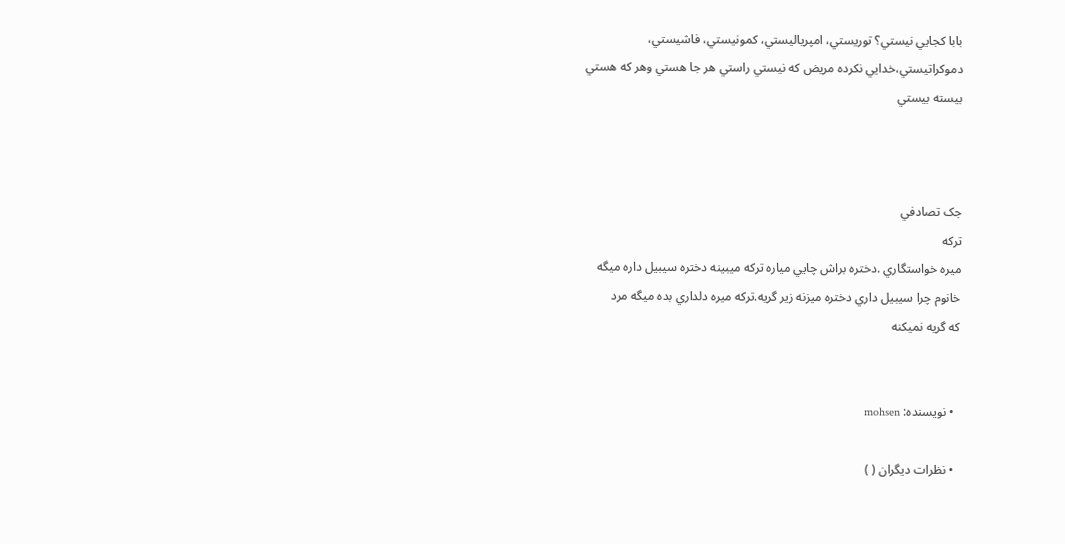بابا کجايي نيستي؟ توريستي، امپرياليستي، کمونيستي، فاشيستي،
دموکراتيستي،خدايي نکرده مريض که نيستي راستي هر جا هستي وهر که هستي
بيسته بيستي



جک تصادفي
ترکه
ميره خواستگاري .دختره براش چايي مياره ترکه ميبينه دختره سيبيل داره ميگه
خانوم چرا سيبيل داري دختره ميزنه زير گريه.ترکه ميره دلداري بده ميگه مرد
که گريه نميکنه


  • نويسنده: mohsen

  • نظرات ديگران ( )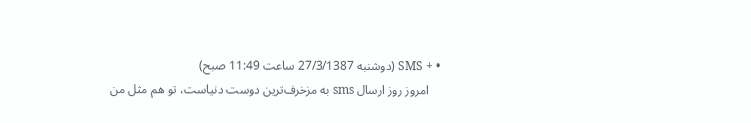• + SMS (دوشنبه 27/3/1387 ساعت 11:49 صبح)
    امروز روز ارسال sms به مزخرف‌ترين دوست دنياست، تو هم مثل من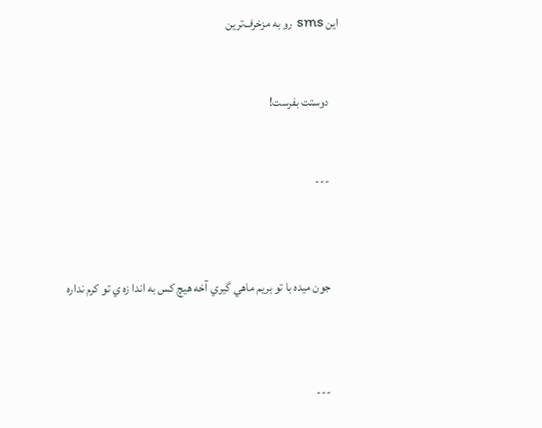اين sms رو به مزخرف‌ترين


    دوستت بفرست!


    ---



    جون ميده با تو بريم ماهي گيري آخه هيچ کس به اندا زه ي تو کرم نداره



    ---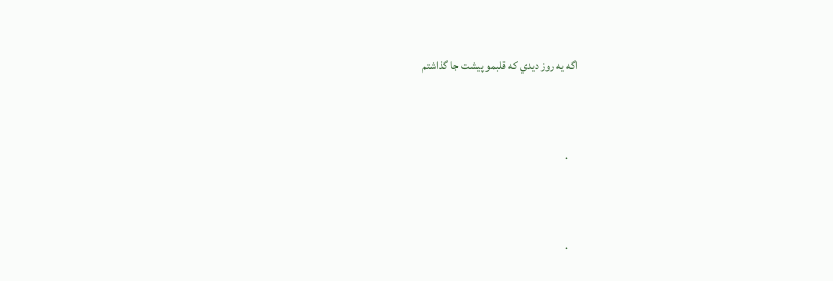اگه يه روز ديدي که قلبمو پيشت جا گذاشتم



    .



    .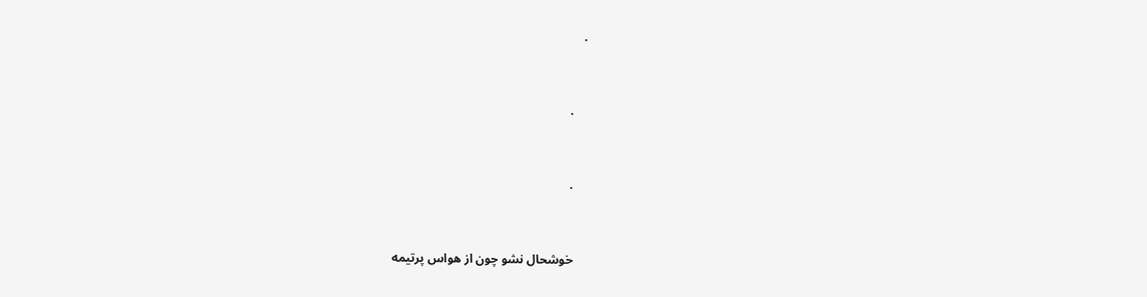.



    .



    .



    خوشحال نشو چون از هواس پرتيمه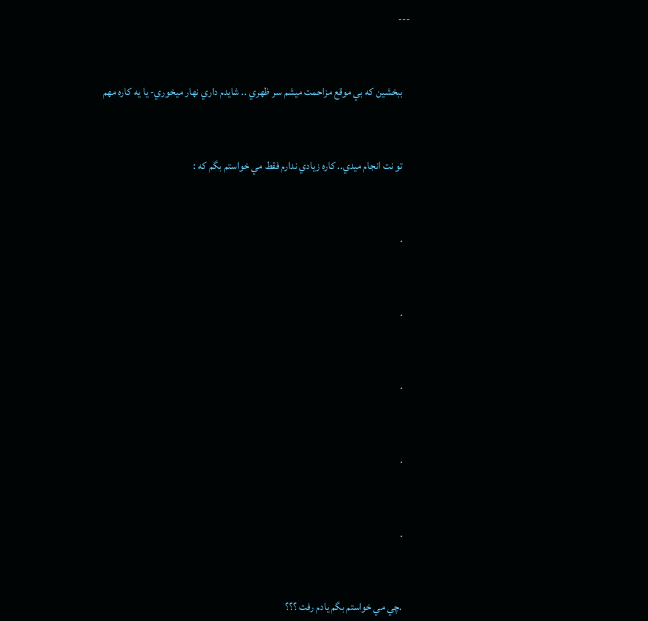---



    ببخشين که بي موقع مزاحمت ميشم سر ظهري .. شايدم داري نهار ميخوري- يا يه کاره مهم



    تو نت انجام ميدي.. کاره زيادي ندارم فقط مي خواستم بگم که :



    .



    .



    .



    .



    .



    .چي مي خواستم بگم يادم رفت ؟؟؟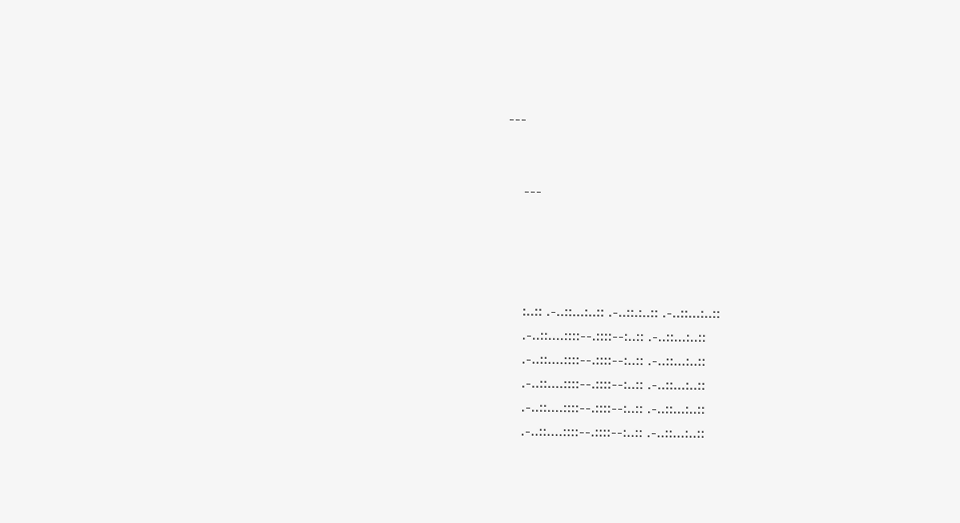---


    ---




    :..:: .-..::...:..:: .-..::.:..:: .-..::...:..::
    .-..::....::::--.::::--:..:: .-..::...:..::
    .-..::....::::--.::::--:..:: .-..::...:..::
    .-..::....::::--.::::--:..:: .-..::...:..::
    .-..::....::::--.::::--:..:: .-..::...:..::
    .-..::....::::--.::::--:..:: .-..::...:..::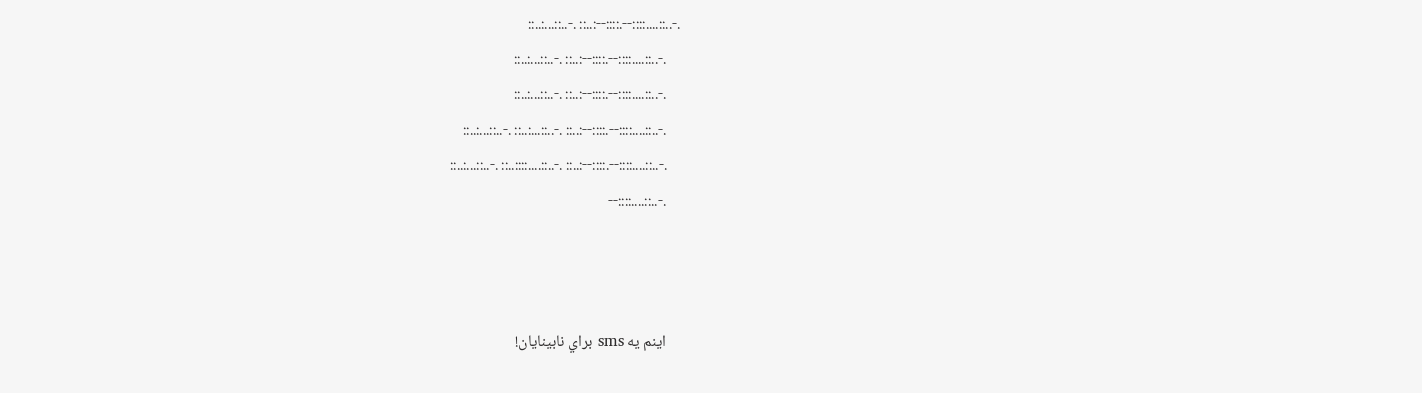.-..::....::::--.::::--:..:: .-..::...:..::
    .-..::....::::--.::::--:..:: .-..::...:..::
    .-..::....::::--.::::--:..:: .-..::...:..::
    .-..::....::::--.::::--:..:: .-..::...:..:: .-..::...:..::
    .-..::....::::--.::::--:..:: .-..::....::::..:: .-..::...:..::
    .-..::....::::--



    اينم يه sms براي نابينايان!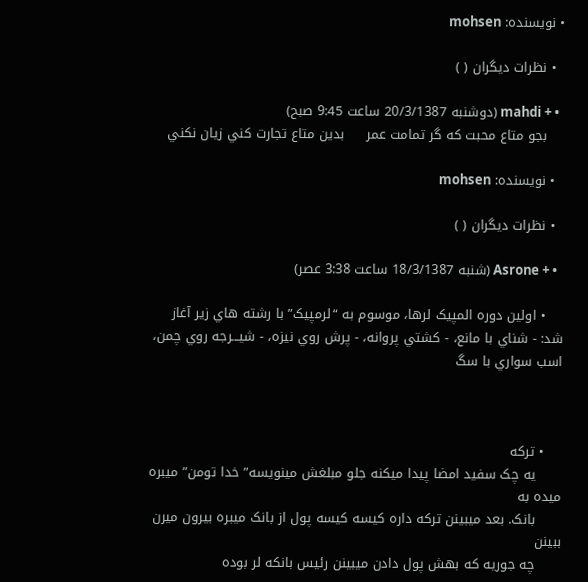• نويسنده: mohsen

  • نظرات ديگران ( )

  • + mahdi (دوشنبه 20/3/1387 ساعت 9:45 صبح)
    بجو متاع محبت که گر تمامت عمر     بدين متاع تجارت کني زيان نکني

  • نويسنده: mohsen

  • نظرات ديگران ( )

  • + Asrone (شنبه 18/3/1387 ساعت 3:38 عصر)

    • اولين دوره المپيک لرها، موسوم به “لرمپيک” با رشته هاي زير آغاز شد: - شناي با مانع، - کشتي پروانه، - پرش روي نيزه، - شيـــرجه روي چمن، اسب سواري با سگ



    • ترکه
      يه چک سفيد امضا پيدا ميکنه جلو مبلغش مينويسه” خدا تومن” ميبره ميده به
      بانک. بعد ميبينن ترکه داره کيسه کيسه پول از بانک ميبره بيرون ميرن ببينن
      چه جوريه که بهش پول دادن ميبينن رئيس بانکه لر بوده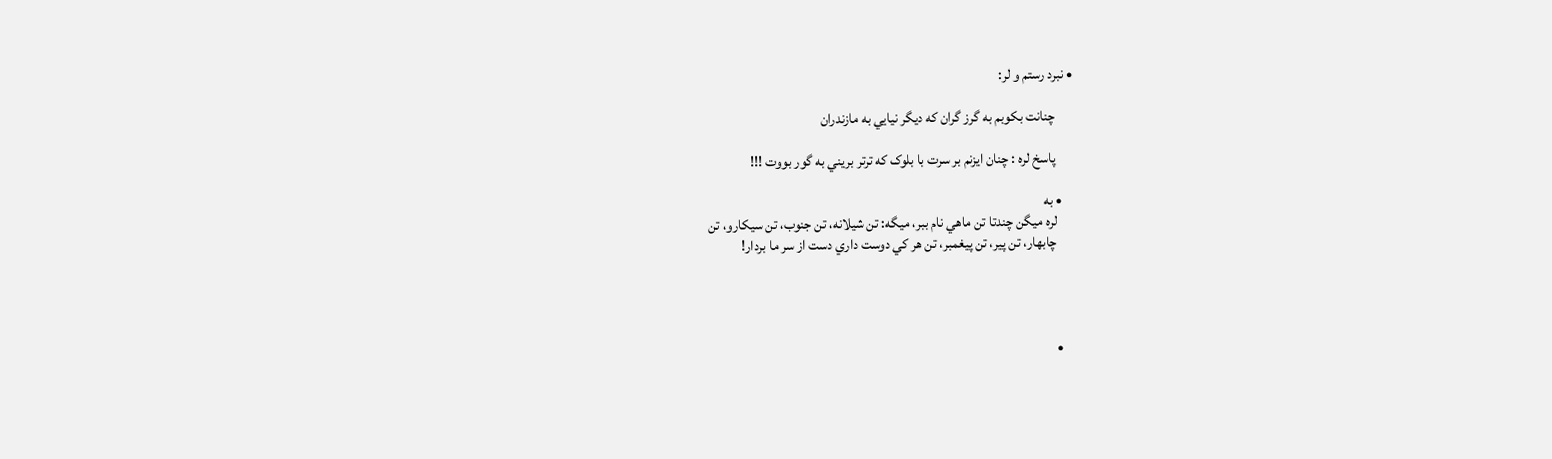• نبرد رستم و لر:

      چنانت بکوبم به گرز گران که ديگر نيايي به مازندران

      پاسخ لره : چنان ايزنم بر سرت با بلوک که ترتر بريني به گور بووت !!!

    • به
      لره ميگن چندتا تن ماهي نام ببر، ميگه: تن شيلانه، تن جنوب، تن سيکارو، تن
      چابهار، تن پير، تن پيغمبر، ‌تن هر کي دوست داري دست از سر ما بردار!




    •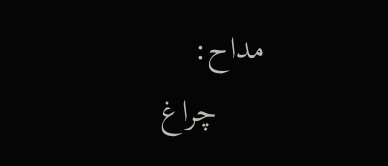مداح:
      چراغ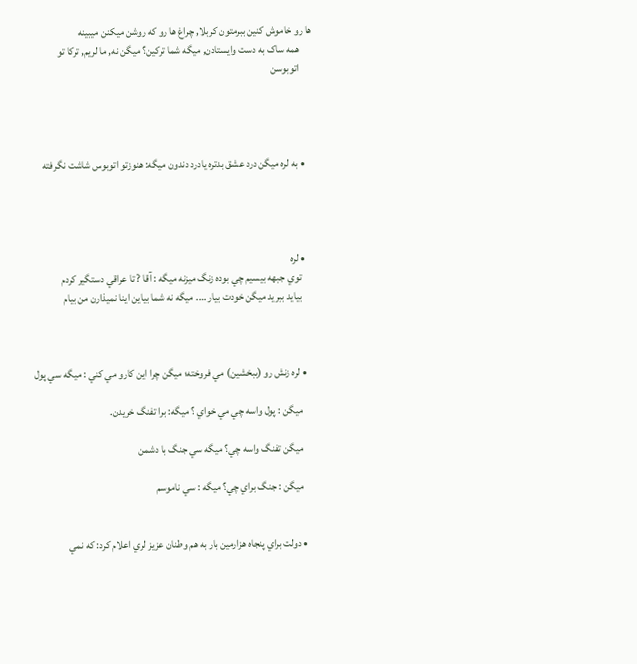ها رو خاموش کنين ببرمتون کربلا, چراغ ها رو که روشن ميکنن ميبينه
      همه ساک به دست وايستادن, ميگه شما ترکين؟ ميگن نه, ما لريم, ترکا تو
      اتوبوسن




    • به لره ميگن درد عشق بدتره يادرد دندون ميگه: هنوزتو اتوبوس شاشت نگرفته




    • لره
      توي جبهه بيسيم چي بوده زنگ ميزنه ميگه : آقا ? تا عراقي دستگير کردم
      بيايد ببريد ميگن خودت بيار …. ميگه نه شما بياين اينا نميذارن من بيام



    • لره زنش رو (ببخشين) مي فروخته؛ ميگن چرا اين کارو مي کني : ميگه سي پول

      ميگن : پول واسه چي مي خواي ؟ ميگه: برا تفنگ خريدن.

      ميگن تفنگ واسه چي؟ ميگه سي جنگ با دشمن

      ميگن : جنگ براي چي؟ ميگه : سي ناموسم


    • دولت براي پنجاه هزارمين بار به هم وطنان عزيز لري اعلام کرد: که نمي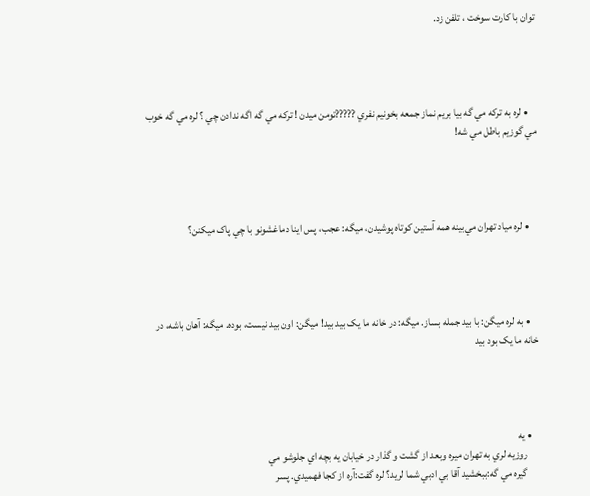توان با کارت سوخت ، تلفن زد.




    • لره به ترکه مي گه بيا بريم نماز جمعه بخونيم نفري ?????تومن ميدن ! ترکه مي گه اگه ندادن چي ؟ لره مي گه خوب مي گوزيم باطل مي شه!




    • لره مياد تهران مي‌بينه همه آستين کوتاه پوشيدن، ميگه: عجب، پس اينا دماغشونو با چي پاک ميکنن؟




    • به لره ميگن: با بيد جمله بساز. ميگه: در خانه ما يک بيد بيد! ميگن: اون بيد نيست، بوده. ميگه: آهان باشه، در خانه ما يک بود بيد




    • يه
      روزيه لري به تهران ميره وبعد از گشت و گذار در خيابان يه بچه اي جلوشو مي
      گيره مي گه:ببخشيد آقا بي ادبي شما لريد؟ لره گفت:آره از کجا فهميدي. پسر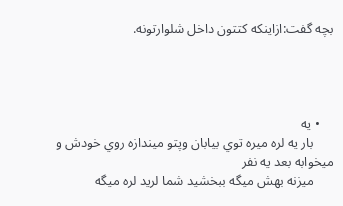بچه گفت:ازاينکه کتتون داخل شلوارتونه.




    • يه
      بار يه لره ميره توي بيابان وپتو ميندازه روي خودش و ميخوابه بعد يه نفر
      ميزنه بهش ميگه ببخشيد شما لريد لره ميگه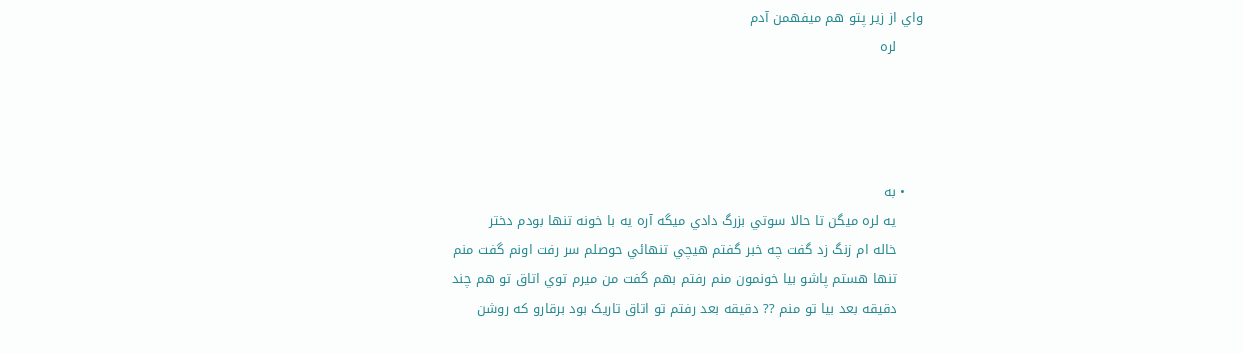واي از زير پتو هم ميفهمن آدم
      لره




    • به
      يه لره ميگن تا حالا سوتي بزرگ دادي ميگه آره يه با خونه تنها بودم دختر
      خاله ام زنگ زد گفت چه خبر گفتم هيچي تنهائي حوصلم سر رفت اونم گفت منم
      تنها هستم پاشو بيا خونمون منم رفتم بهم گفت من ميرم توي اتاق تو هم چند
      دقيقه بعد بيا تو منم ?? دقيقه بعد رفتم تو اتاق تاريک بود برقارو که روشن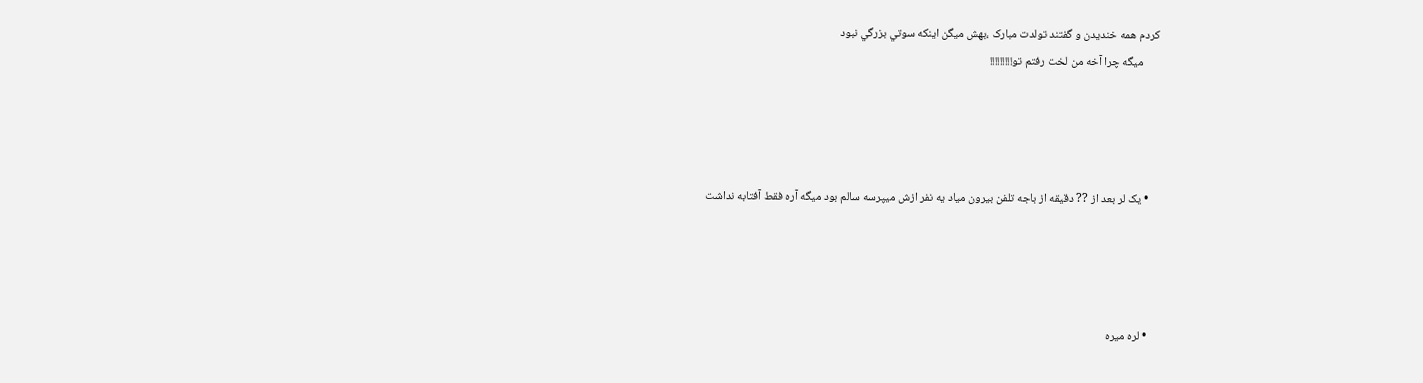کردم همه خنديدن و گفتند تولدت مبارک ،بهش ميگن اينکه سوتي بزرگي نبود
      ميگه چرا آخه من لخت رفتم تو!!!!!!!!!




    • يک لر بعد از ?? دقيقه از باجه تلفن بيرون مياد يه نفر ازش ميپرسه سالم بود ميگه آره فقط آفتابه نداشت




    • لره ميره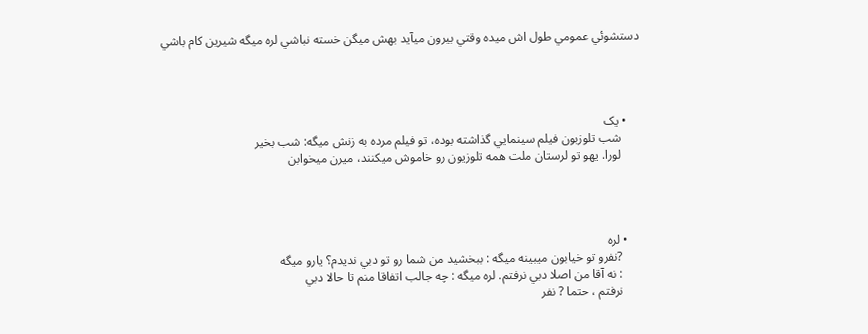دستشوئي عمومي طول اش ميده وقتي بيرون ميآيد بهش ميگن خسته نباشي لره ميگه شيرين کام باشي




    • يک
      شب تلوزبون فيلم سينمايي گذاشته بوده، تو فيلم مرده به زنش ميگه: شب بخير
      لورا. يهو تو لرستان ملت همه تلوزيون رو خاموش ميکنند، ميرن ميخوابن




    • لره
      ?نفرو تو خيابون ميبينه ميگه : ببخشيد من شما رو تو دبي نديدم؟ يارو ميگه
      : نه آقا من اصلا دبي نرفتم. لره ميگه : چه جالب اتفاقا منم تا حالا دبي
      نرفتم ، حتما ? نفر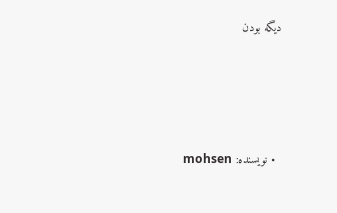ديگه بودن




  • نويسنده: mohsen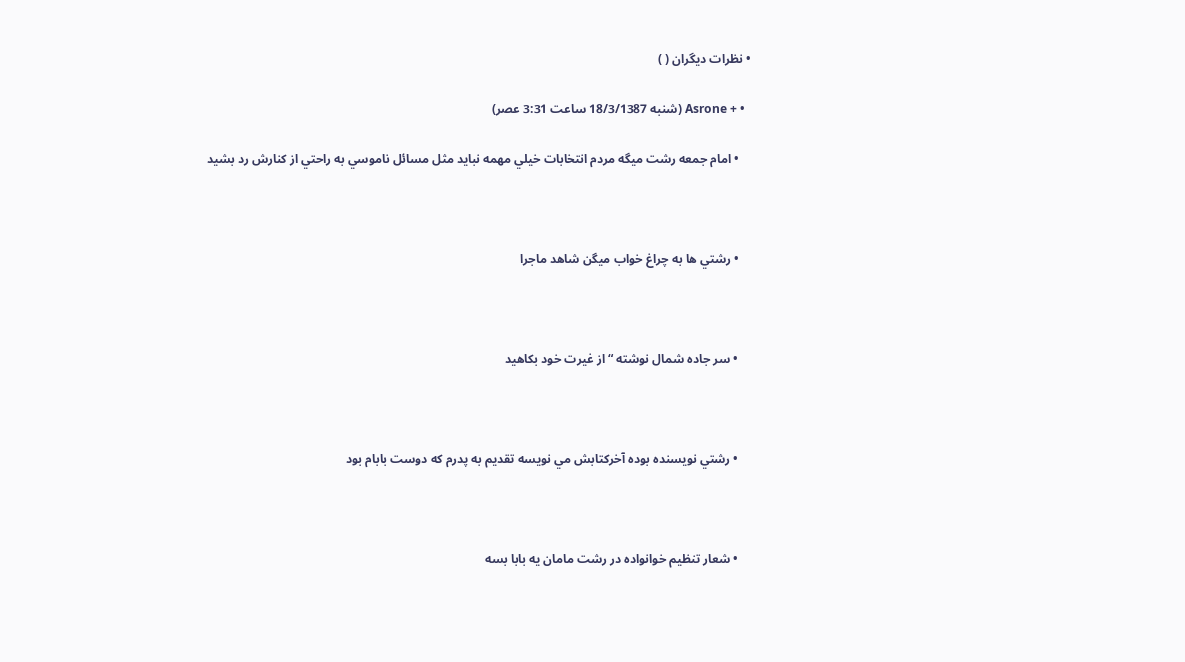• نظرات ديگران ( )

  • + Asrone (شنبه 18/3/1387 ساعت 3:31 عصر)

    • امام جمعه رشت ميگه مردم انتخابات خيلي مهمه نبايد مثل مسائل ناموسي به راحتي از کنارش رد بشيد



    • رشتي ها به چراغ خواب ميگن شاهد ماجرا



    • سر جاده شمال نوشته “از غيرت خود بکاهيد



    • رشتي نويسنده بوده آخرکتابش مي نويسه تقديم به پدرم که دوست بابام بود



    • شعار تنظيم خوانواده در رشت مامان يه بابا بسه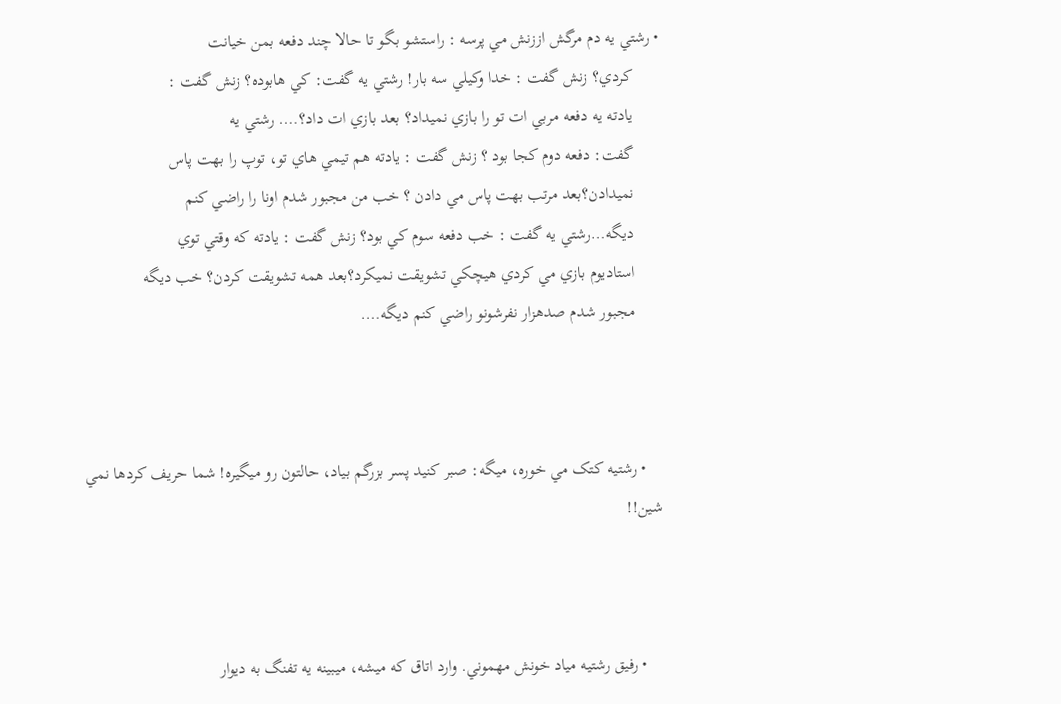• رشتي يه دم مرگش اززنش مي پرسه : راستشو بگو تا حالا چند دفعه بمن خيانت
      کردي؟ زنش گفت : خدا وکيلي سه بار! رشتي يه گفت: کي هابوده؟ زنش گفت :
      يادته يه دفعه مربي ات تو را بازي نميداد؟ بعد بازي ات داد؟…. رشتي يه
      گفت: دفعه دوم کجا بود ؟ زنش گفت : يادته هم تيمي هاي تو، توپ را بهت پاس
      نميدادن؟بعد مرتب بهت پاس مي دادن ؟ خب من مجبور شدم اونا را راضي کنم
      ديگه…رشتي يه گفت : خب دفعه سوم کي بود؟ زنش گفت : يادته که وقتي توي
      استاديوم بازي مي کردي هيچکي تشويقت نميکرد؟بعد همه تشويقت کردن؟ خب ديگه
      مجبور شدم صدهزار نفرشونو راضي کنم ديگه….



    • رشتيه کتک مي خوره، ميگه: صبر کنيد پسر بزرگم بياد، حالتون رو ميگيره! شما حريف کردها نمي شين!!



    • رفيق رشتيه مياد خونش مهموني. وارد اتاق که ميشه، ميبينه يه تفنگ به ديوار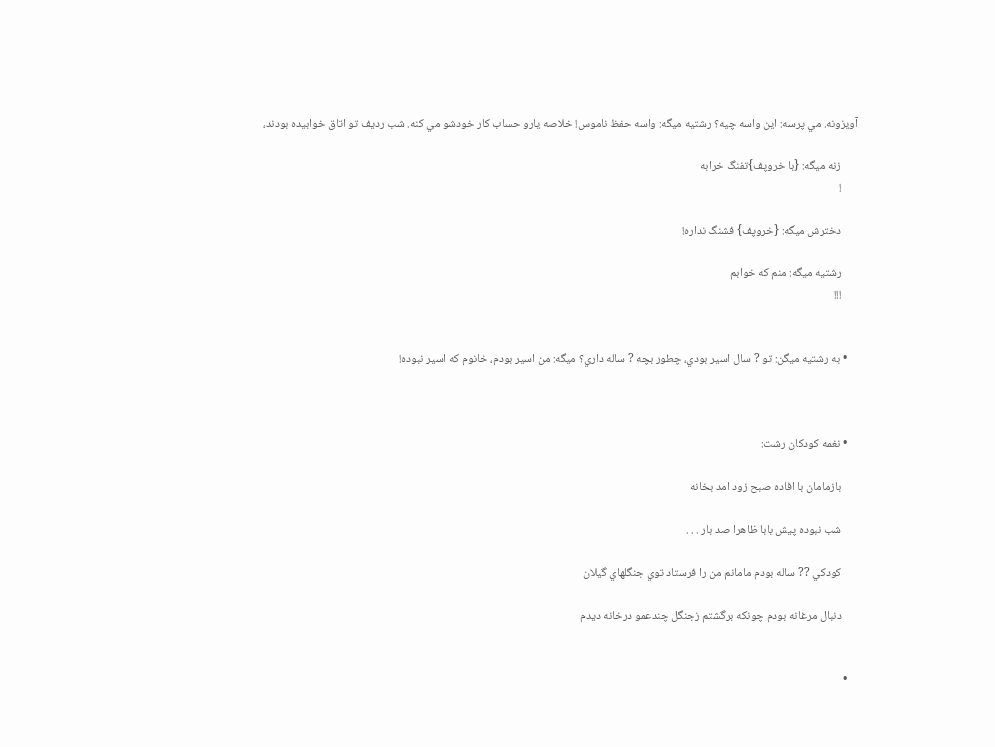آويزونه. مي پرسه: اين واسه چيه؟ رشتيه ميگه: واسه حفظ ناموس! خلاصه يارو حساب کار خودشو مي کنه. شب رديف تو اتاق خوابيده بودند،

      زنه ميگه: {با خروپف}تفنگ خرابه
      !

      دخترش ميگه: {خروپف} فشنگ نداره!

      رشتيه ميگه: منم که خوابم
      !!!


    • به رشتيه ميگن: تو ? سال اسير بودي، چطور بچه ? ساله داري؟ ميگه: من اسير بودم، خانوم که اسير نبوده!



    • نغمه کودکان رشت:

      بازمامان با افاده صبح زود امد بخانه

      شب نبوده پيش بابا ظاهرا صد بار . . .

      کودکي ?? ساله بودم مامانم من را فرستاد توي جنگلهاي گيلان

      دنبال مرغانه بودم چونکه برگشتم زجنگل چندعمو درخانه ديدم


    •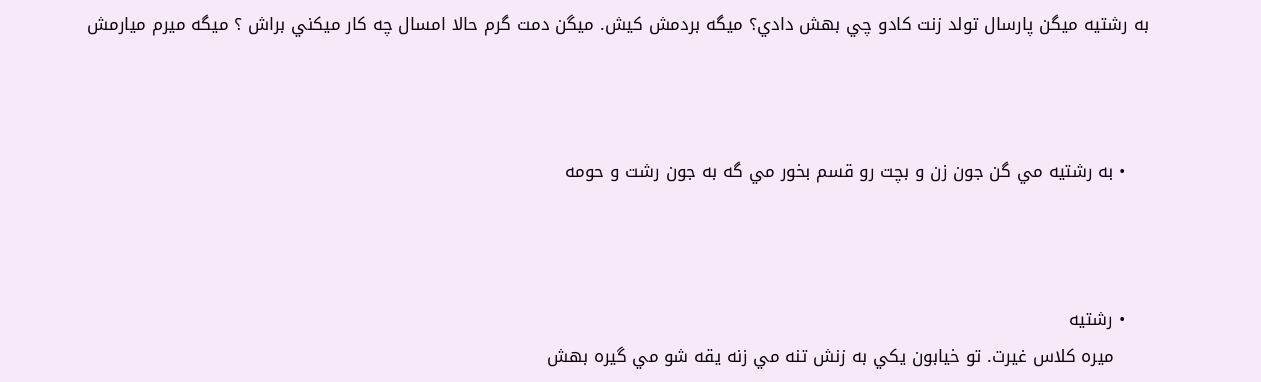به رشتيه ميگن پارسال تولد زنت کادو چي بهش دادي؟ ميگه بردمش کيش. ميگن دمت گرم حالا امسال چه کار ميکني براش ؟ ميگه ميرم ميارمش



    • به رشتيه مي گن جون زن و بچت رو قسم بخور مي گه به جون رشت و حومه



    • رشتيه
      ميره کلاس غيرت. تو خيابون يکي به زنش تنه مي زنه يقه شو مي گيره بهش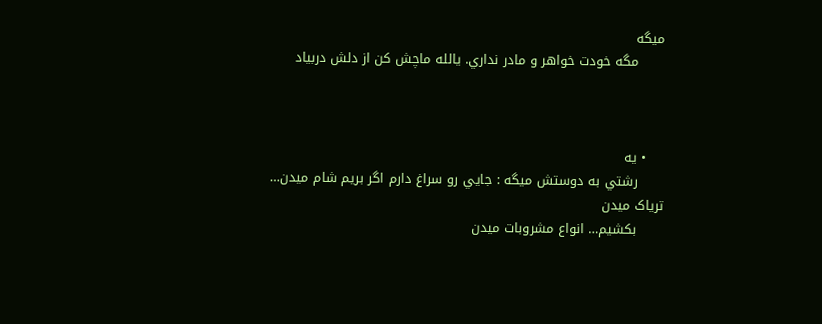ميگه
      مگه خودت خواهر و مادر نداري. يالله ماچش کن از دلش دربياد



    • يه
      رشتي به دوستش ميگه : جايي رو سراغ دارم اگر بريم شام ميدن… ترياک ميدن
      بکشيم… انواع مشروبات ميدن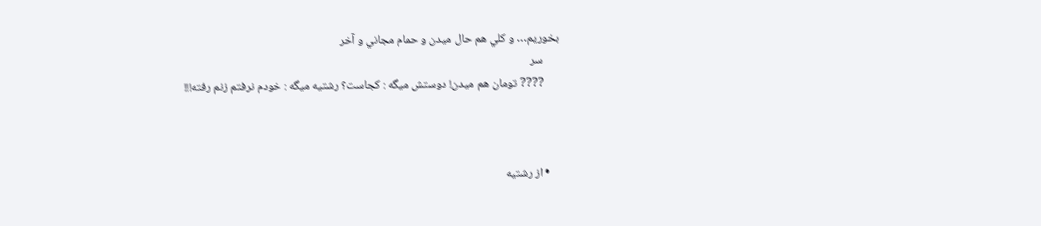بخوريم… و کلي هم حال ميدن و حمام مجاني و آخر
      سر
      ???? تومان هم ميدن! دوستش ميگه : کجاست؟ رشتيه ميگه : خودم نرفتم زنم رفته!!!



    • از رشتيه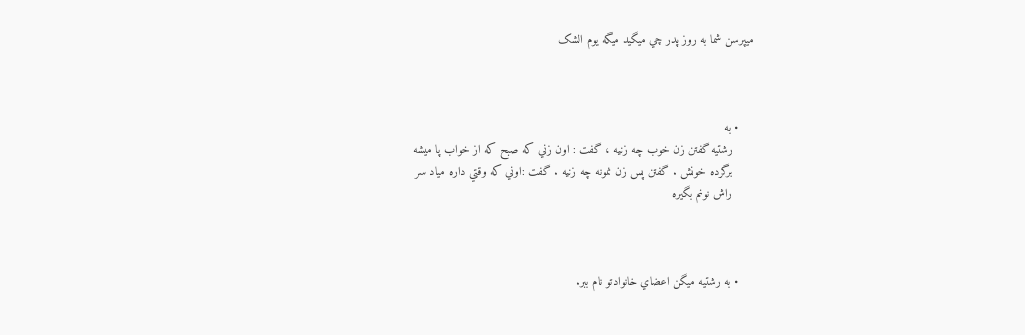ميپرسن شما به روز پدر چي ميگيد ميگه يوم الشک



    • به
      رشتيه گفتن زن خوب چه زنيه ، گفت : اون زني که صبح که از خواب پا ميشه
      برگرده خونش . گفتن پس زن نمونه چه زنيه . گفت :اوني که وقتي داره مياد سر
      راش نونم بگيره



    • به رشتيه ميگن اعضاي خانوادتو نام ببر.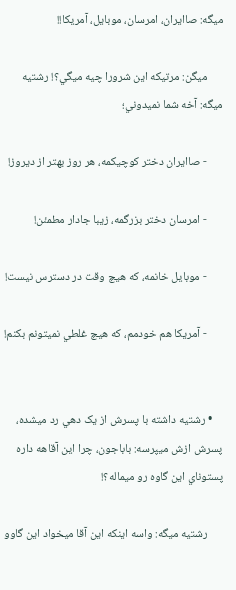ميگه: صاايران، امرسان، موبايل، آمريکا!!

      ميگن: مرتيکه اين شرورا چيه ميگي؟! رشتيه ميگه: آخه شما نميدوني؛

      - صاايران دختر کوچيکمه، هر روز بهتر از ديروز!

      - امرسان دختر بزرگمه، زيبا جادار مطمئن!

      - موبايل خانمه، که هيچ وقت در دسترس نيست!

      - آمريکا هم خودمم، که هيچ غلطي نميتونم بکنم!


    • رشتيه داشته با پسرش از يک دهي رد ميشده، پسرش ازش ميپرسه: باباجون، چرا اين آقاهه داره پستوناي اين گاوه رو ميماله؟!

      رشتيه ميگه: واسه اينکه اين آقا ميخواد اين گاوو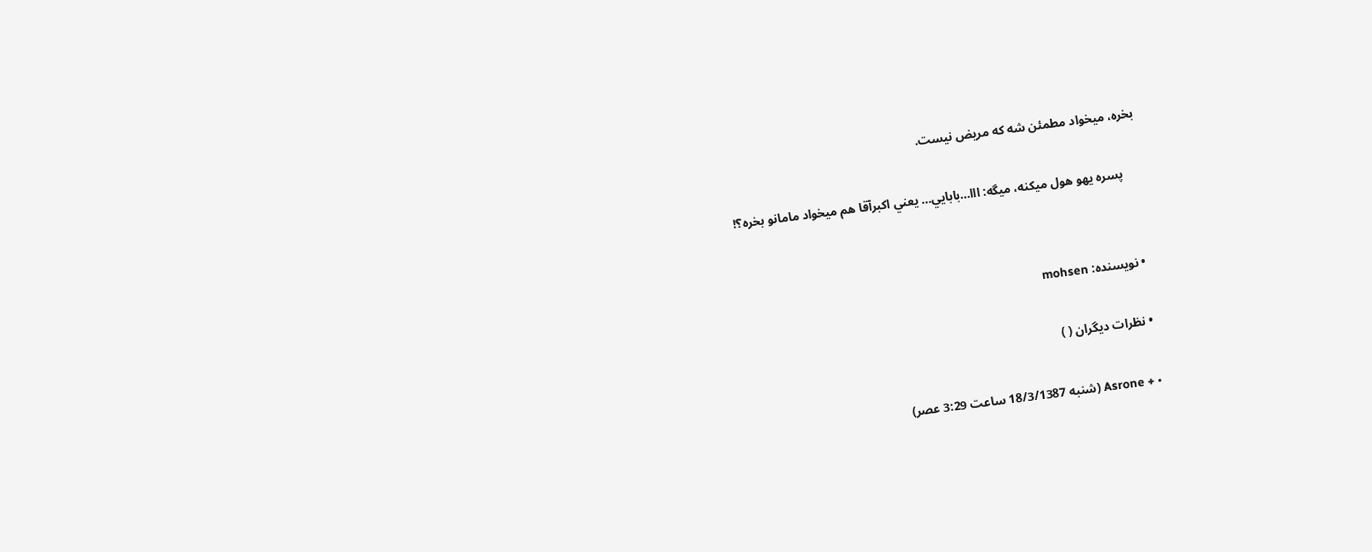بخره، ميخواد مطمئن شه که مريض نيست.

      پسره يهو هول ميکنه، ميگه: ااا…بابايي… يعني اکبرآقا هم ميخواد مامانو بخره؟!


  • نويسنده: mohsen

  • نظرات ديگران ( )

  • + Asrone (شنبه 18/3/1387 ساعت 3:29 عصر)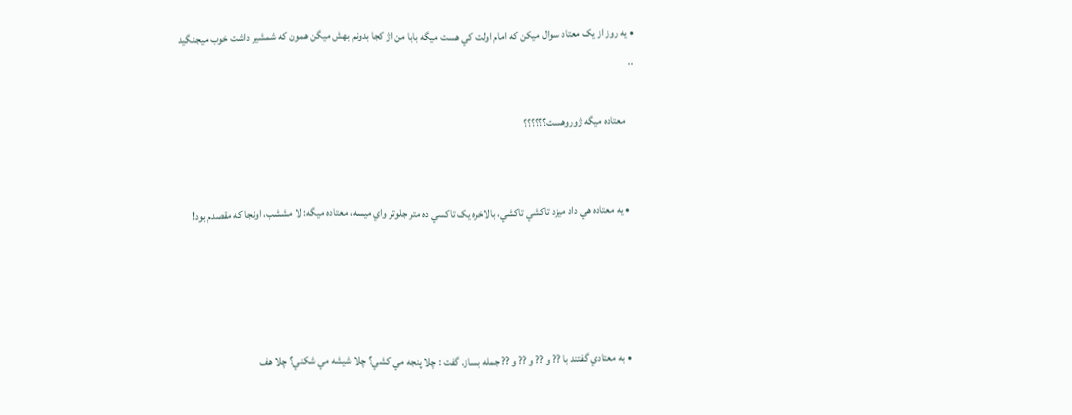• يه روز از يک معتاد سوال ميکن که امام اولت کي هست ميگه بابا من اژ کجا بدونم بهش ميگن همون که شمشير داشت خوب ميجنگيد ..

    معتاده ميگه ژوروهست؟؟؟؟؟؟


  • يه معتاده هي داد ميزد تاکشي تاکشي، بالاخره يک تاکسي ده متر جلوتر واي ميسه، معتاده ميگه: لا مششب، اونجا که مقصدم بود!




  • به معتادي گفتند با ?? و ?? و ?? و ?? جمله بساز. گفت : چلا پنجه مي کشي؟ چلا شيشه مي شکني؟ چلا هف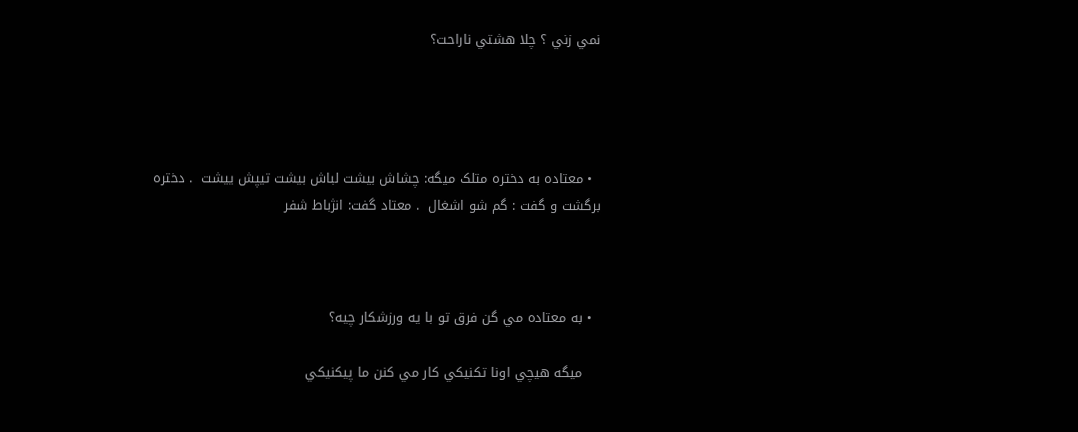نمي زني ؟ چلا هشتي ناراحت؟




  • معتاده به دختره متلک ميگه: چشاش بيشت لباش بيشت تيپش ييشت  . دختره برگشت و گفت : گم شو اشغال  . معتاد گفت: انژباط شفر



  • به معتاده مي گن فرق تو با يه ورزشکار چيه؟

    ميگه هيچي اونا تکنيکي کار مي کنن ما پيکنيکي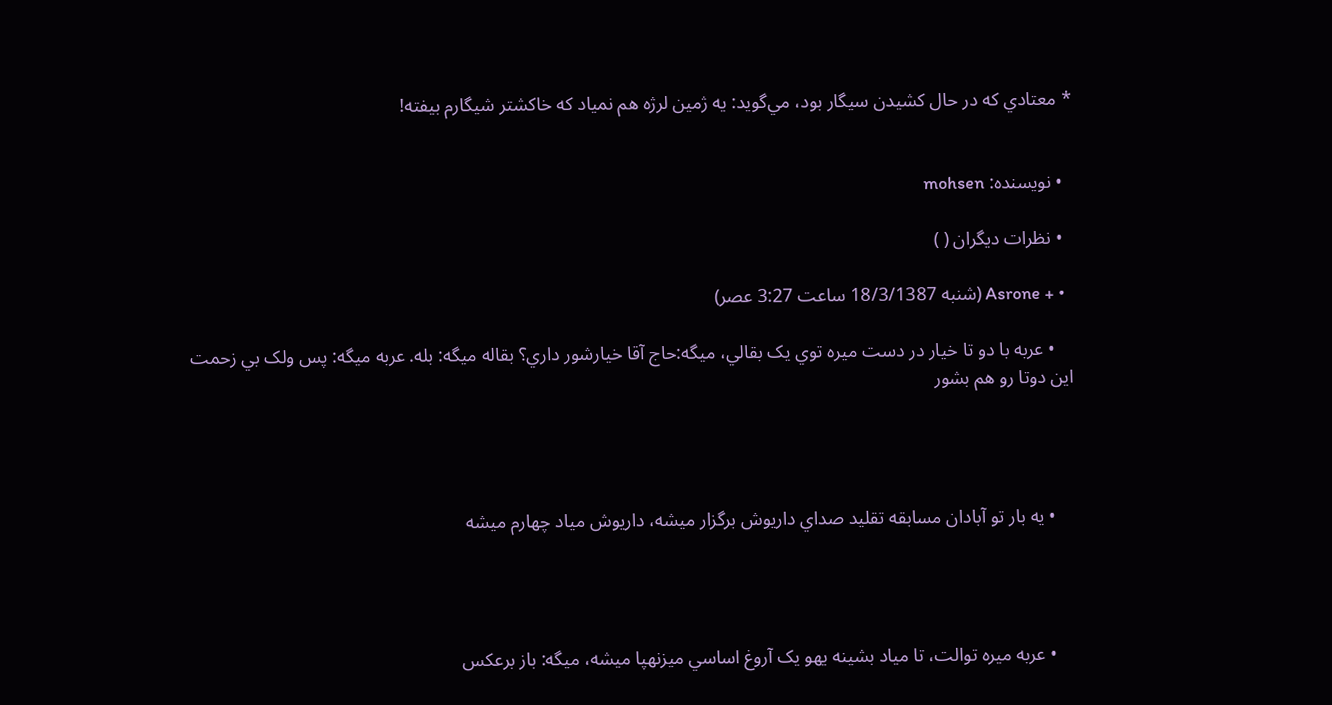* معتادي که در حال کشيدن سيگار بود، مي‌گويد: يه ژمين لرژه هم نمياد که خاکشتر شيگارم بيفته!


  • نويسنده: mohsen

  • نظرات ديگران ( )

  • + Asrone (شنبه 18/3/1387 ساعت 3:27 عصر)

    • عربه با دو تا خيار در دست ميره توي يک بقالي، ميگه:حاج آقا خيارشور داري؟ بقاله ميگه: بله. عربه ميگه: پس ولک بي زحمت اين دوتا رو هم بشور




    • يه بار تو آبادان مسابقه تقليد صداي داريوش برگزار ميشه، داريوش مياد چهارم ميشه




    • عربه ميره توالت، تا مياد بشينه يهو يک آروغ اساسي ميزنهپا ميشه، ميگه: باز برعکس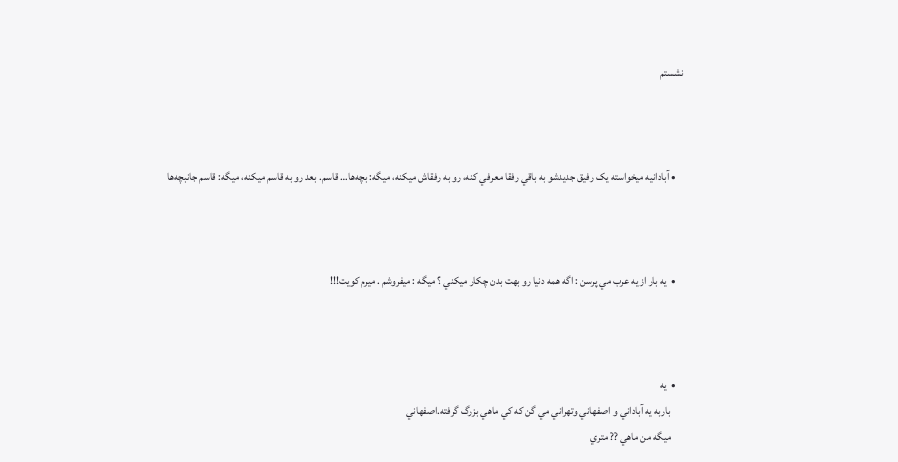نشستم



    • آبادانيه ميخواسته يک رفيق جديدشو به باقي رفقا معرفي کنه، رو به رفقاش ميکنه، ميگه: بچه‌ها… قاسم. بعد رو به قاسم ميکنه، ميگه: قاسم جانبچه‌ها



    •  يه بار از يه عرب مي پرسن : اگه همه دنيا رو بهت بدن چکار ميکني ؟ ميگه : ميفروشم . ميرم کويت!!!



    •  يه
      باربه يه آباداني و اصفهاني وتهراني مي گن که کي ماهي بزرگ گرفته.اصفهاني
      ميگه من ماهي ?? متري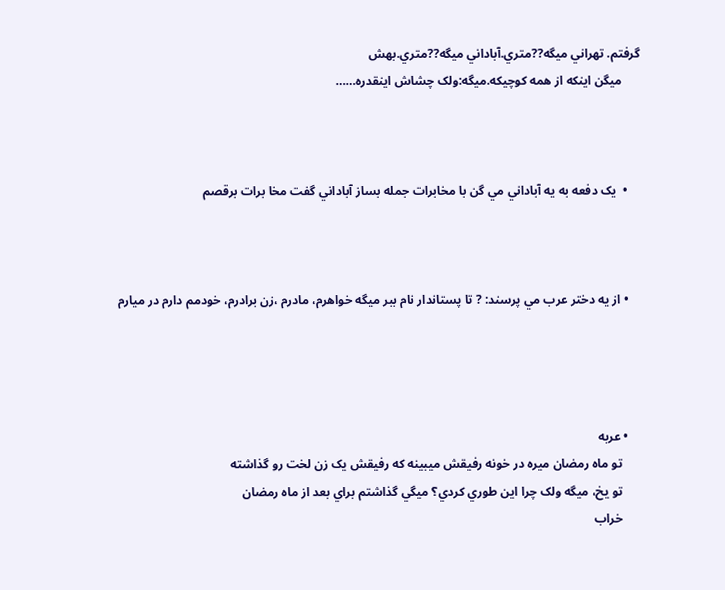گرفتم. تهراني ميگه??متري.آباداني ميگه??متري.بهش
      ميگن اينکه از همه کوچيکه.ميگه:ولک چشاش اينقدره……



    •  يک دفعه به يه آباداني مي گن با مخابرات جمله بساز آباداني گفت مخا برات برقصم



    • از يه دختر عرب مي پرسند: ? تا پستاندار نام ببر ميگه خواهرم، مادرم ،زن برادرم، خودمم دارم در ميارم




    • عربه
      تو ماه رمضان ميره در خونه رفيقش ميبينه که رفيقش يک زن لخت رو گذاشته
      تو يخ، ميگه ولک چرا اين طوري کردي؟ ميگي گذاشتم براي بعد از ماه رمضان
      خراب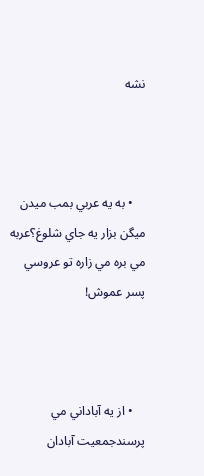نشه



    • به يه عربي بمب ميدن ميگن بزار يه جاي شلوغ؟عربه مي بره مي زاره تو عروسي پسر عموش!



    • از يه آباداني مي پرسندجمعيت آبادان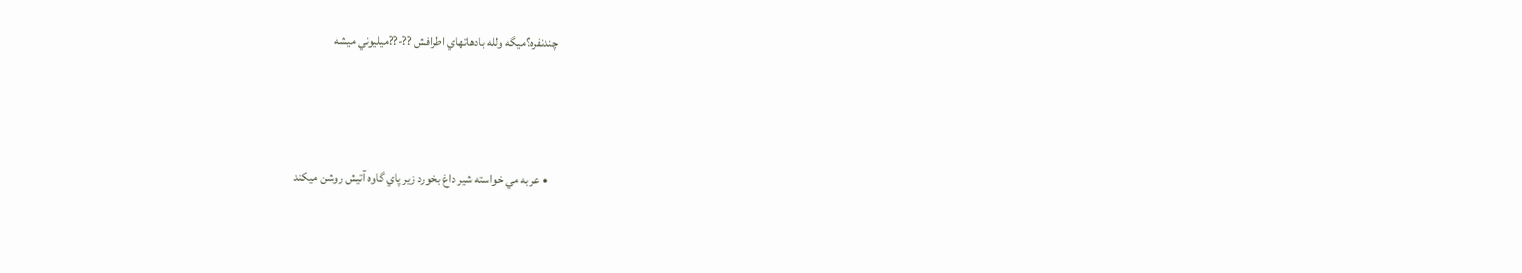چندنفره؟ميگه ولله بادهاتهاي اطرافش ??-??ميليوني ميشه



    • عربه مي خواسته شير داغ بخورد زير پاي گاوه آتيش روشن ميکند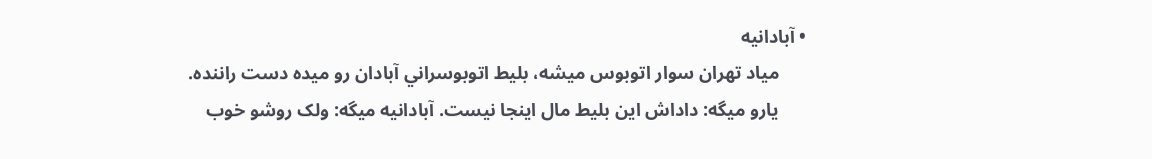• آبادانيه
      مياد تهران سوار اتوبوس ميشه، بليط اتوبوسراني آبادان رو ميده دست راننده.
      يارو ميگه: داداش اين بليط مال اينجا نيست. آبادانيه ميگه: ولک روشو خوب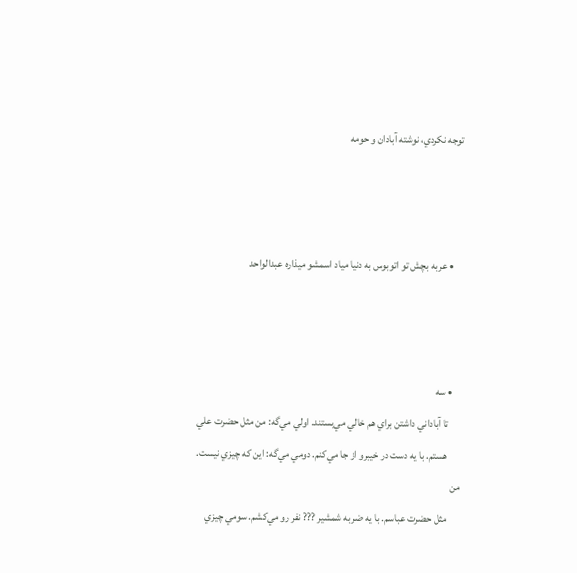توجه نکردي، نوشته آبادان و حومه



    • عربه بچش تو اتوبوس به دنيا مياد اسمشو ميذاره عبدالواحد



    • سه
      تا آباداني داشتن براي هم خالي مي‌بستند. اولي مي‌گه: من مثل حضرت علي
      هستم. با يه دست در خيبرو از جا مي‌کنم. دومي مي‌گه: اين که چيزي نيست. من
      مثل حضرت عباسم. با يه ضربه شمشير ??? نفر رو مي‌کشم. سومي چيزي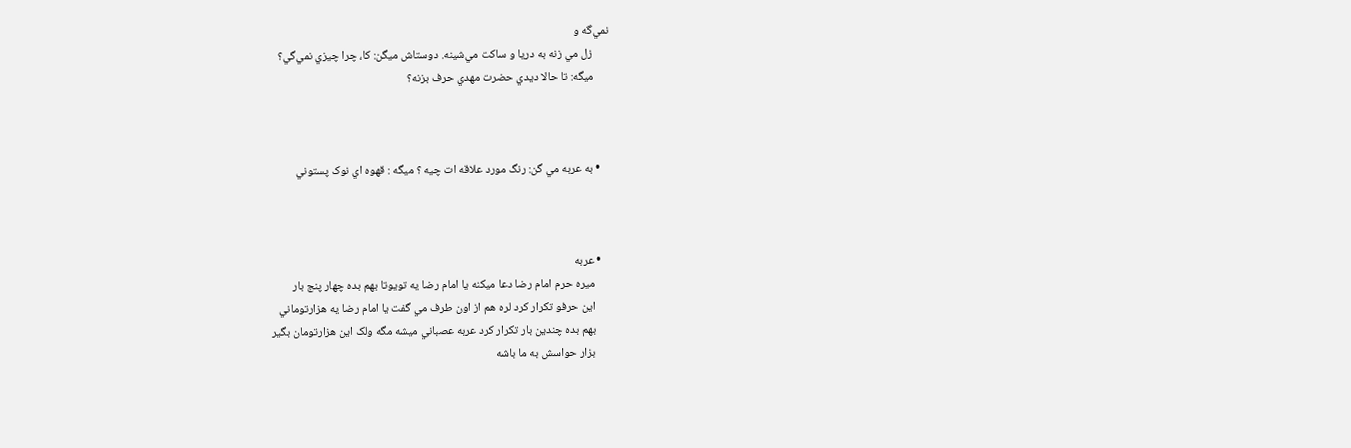نمي‌گه و
      زل مي زنه به دريا و ساکت مي‌شينه. دوستاش ميگن: کا، چرا چيزي نمي‌گي؟
      ميگه: تا حالا ديدي حضرت مهدي حرف بزنه؟



    • به عربه مي گن: رنگ مورد علاقه ات چيه ؟ ميگه : قهوه اي نوک پستوني



    • عربه
      ميره حرم امام رضا دعا ميکنه يا امام رضا يه تويوتا بهم بده چهار پنج بار
      اين حرفو تکرار کرد لره هم از اون طرف مي گفت يا امام رضا يه هزارتوماني
      بهم بده چندين بار تکرار کرد عربه عصباني ميشه مگه ولک اين هزارتومان بگير
      بزار حواسش به ما باشه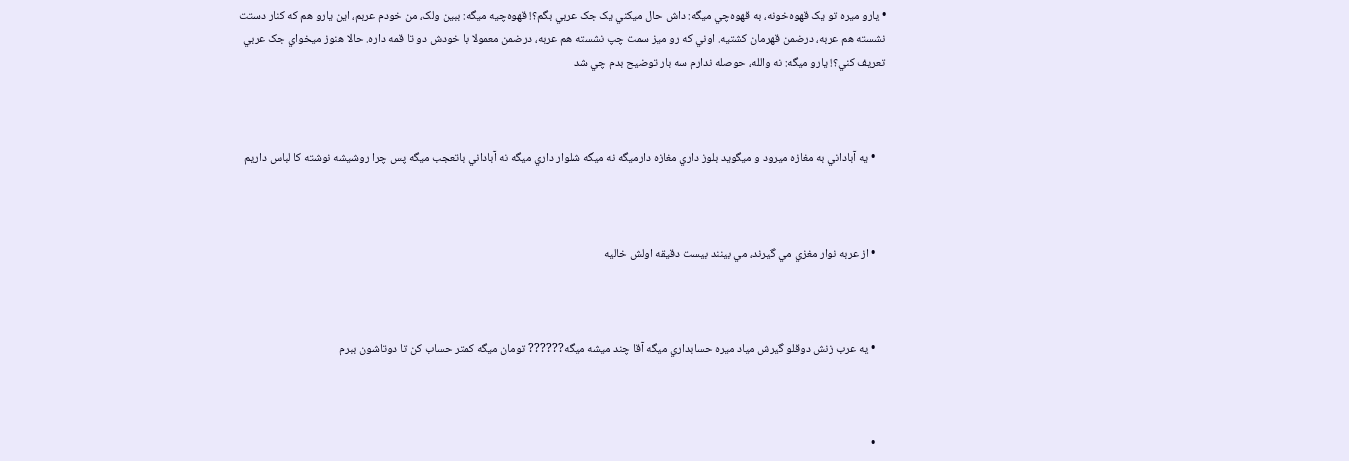• يارو ميره تو يک قهوه‌خونه، به قهوه‌چي ميگه: داش حال ميکني يک جک عربي بگم؟! قهوه‌چيه ميگه: ببين ولک، من خودم عربم، اين يارو هم که کنار دستت نشسته هم عربه، درضمن قهرمان کشتيه. اوني که رو ميز سمت چپ نشسته هم عربه، درضمن معمولا با خودش دو تا قمه داره. حالا هنوز ميخواي جک عربي تعريف کني؟! يارو ميگه: نه والله، حوصله ندارم سه بار توضيح بدم چي شد



    • يه آباداني به مغازه ميرود و ميگويد بلوز داري مغازه دارميگه نه ميگه شلوار داري ميگه نه آباداني باتعجب ميگه پس چرا روشيشه نوشته کا لباس داريم



    • از عربه نوار مغزي مي گيرند، مي بينند بيست دقيقه اولش خاليه



    • يه عرب زنش دوقلو گيرش مياد ميره حسابداري ميگه آقا چند ميشه ميگه?????? تومان ميگه کمتر حساب کن تا دوتاشون ببرم



    •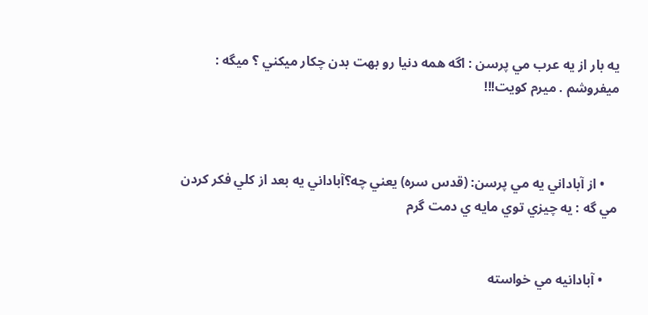يه بار از يه عرب مي پرسن : اگه همه دنيا رو بهت بدن چکار ميکني ؟ ميگه : ميفروشم . ميرم کويت!!!



    • از آباداني يه مي پرسن: (قدس سره) يعني چه؟آباداني يه بعد از کلي فکر کردن مي گه : يه چيزي توي مايه ي دمت گرم


    • آبادانيه مي خواسته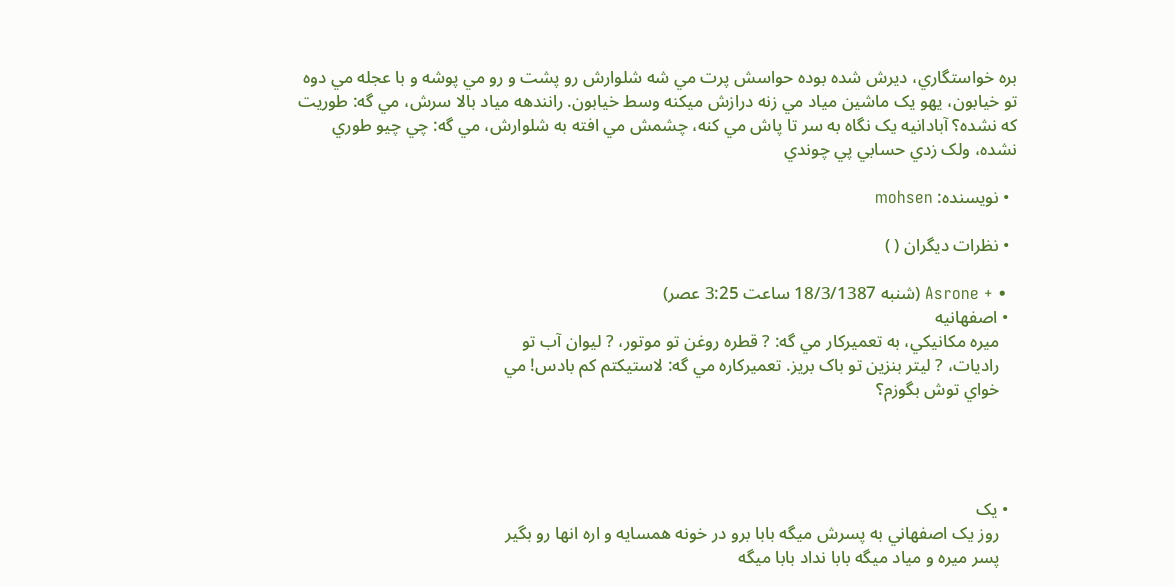بره خواستگاري، ديرش شده بوده حواسش پرت مي شه شلوارش رو پشت و رو مي پوشه و با عجله مي دوه تو خيابون، يهو يک ماشين مياد مي زنه درازش ميکنه وسط خيابون. رانندهه مياد بالا سرش، مي گه: طوريت که نشده؟ آبادانيه يک نگاه به سر تا پاش مي کنه، چشمش مي افته به شلوارش، مي گه: چي چيو طوري نشده، ولک زدي حسابي پي چوندي

  • نويسنده: mohsen

  • نظرات ديگران ( )

  • + Asrone (شنبه 18/3/1387 ساعت 3:25 عصر)
  • اصفهانيه
    ميره مکانيکي، به تعميرکار مي گه: ? قطره روغن تو موتور، ? ليوان آب تو
    راديات، ? ليتر بنزين تو باک بريز. تعميرکاره مي گه: لاستيکتم کم بادس! مي
    خواي توش بگوزم؟




  • يک
    روز يک اصفهاني به پسرش ميگه بابا برو در خونه همسايه و اره انها رو بگير
    پسر ميره و مياد ميگه بابا نداد بابا ميگه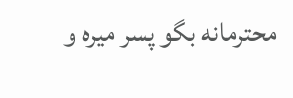محترمانه بگو پسر ميره و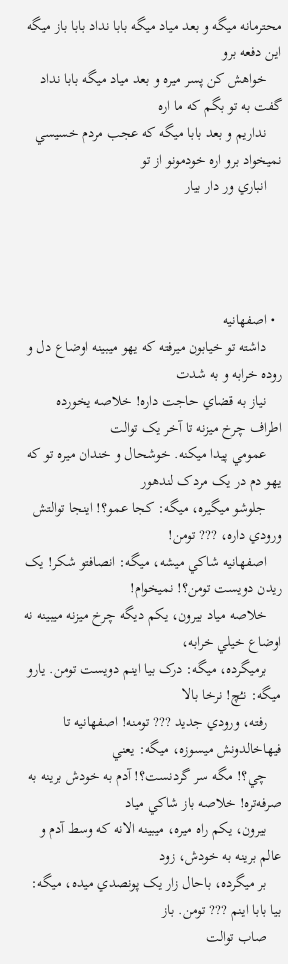محترمانه ميگه و بعد مياد ميگه بابا نداد بابا باز ميگه اين دفعه برو
    خواهش کن پسر ميره و بعد مياد ميگه بابا نداد گفت به تو بگم که ما اره
    نداريم و بعد بابا ميگه که عجب مردم خسيسي نميخواد برو اره خودمونو از تو
    انباري ور دار بيار




  • اصفهانيه
    داشته تو خيابون ميرفته که يهو ميبينه اوضاع دل و روده خرابه و به شدت
    نياز به قضاي حاجت داره! خلاصه يخورده اطراف چرخ ميزنه تا آخر يک توالت
    عمومي پيدا ميکنه. خوشحال و خندان ميره تو که يهو دم در يک مردک لندهور
    جلوشو ميگيره، ميگه: کجا عمو؟! اينجا توالتش ورودي داره، ??? تومن!
    اصفهانيه شاکي ميشه، ميگه: انصافتو شکر! يک ريدن دويست تومن؟! نميخوام!
    خلاصه مياد بيرون، يکم ديگه چرخ ميزنه ميبينه نه اوضاع خيلي خرابه،
    برميگرده، ميگه: درک بيا اينم دويست تومن. يارو ميگه: نـُچ! نرخا بالا
    رفته، ورودي جديد ??? تومنه! اصفهانيه تا فيهاخالدونش ميسوزه، ميگه: يعني
    چي؟! مگه سر گردنست؟! آدم به خودش برينه به صرفه‌تره! خلاصه باز شاکي مياد
    بيرون، يکم راه ميره، ميبينه الانه که وسط آدم و عالم برينه به خودش، زود
    بر ميگرده، باحال زار يک پونصدي ميده، ميگه: بيا بابا اينم ??? تومن. باز
    صاب توالت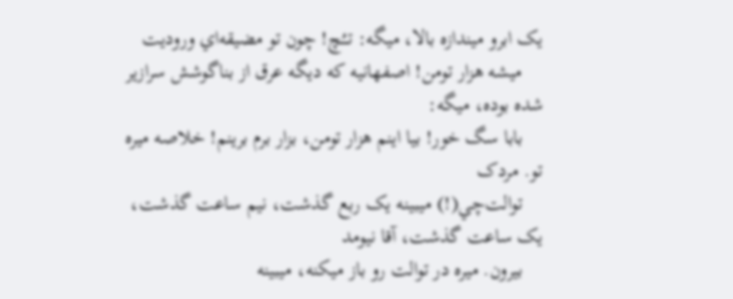يک ابرو ميندازه بالا، ميگه: تــُـچ! چون تو مضيقه‌اي وروديت
    ميشه هزار تومن! اصفهانيه که ديگه عرق از بناگوشش سرازير شده بوده، ميگه:
    بابا سگ خور! بيا اينم هزار تومن، بزار برم برينم! خلاصه ميره تو. مردک
    توالت‌چي(!) ميبينه يک ربع گذشت، نيم ساعت گذشت، يک ساعت گذشت، آقا نيومد
    بيرون. ميره در توالت رو باز ميکنه، ميبينه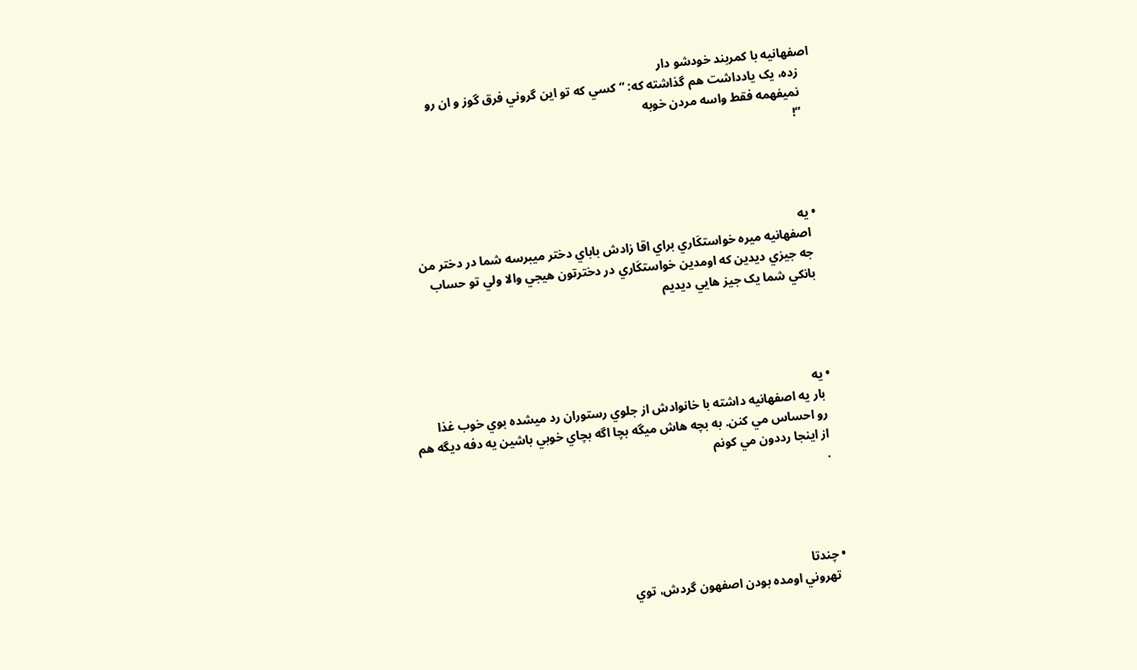اصفهانيه با کمربند خودشو دار
    زده، يک يادداشت هم گذاشته که: “کسي که تو اين گروني فرق گوز و ان رو
    نميفهمه فقط واسه مردن خوبه
    “!




  • يه
    اصفهانيه ميره خواستکَاري براي اقا زادش باباي دختر ميبرسه شما در دختر من
    جه جيزي ديدين که اومدين خواستکَاري در دخترتون هيجي والا ولي تو حساب
    بانکي شما يک جيز هايي ديديم




  • يه
    بار يه اصفهانيه داشته با خانوادش از جلوي رستوران رد ميشده بوي خوب غذا
    رو احساس مي کنن. به بچه هاش ميگه بچا اگه بچاي خوبي باشين يه دفه ديگه هم
    از اينجا رددون مي کونم
    .




  • چندتا
    تهروني اومده بودن اصفهون گردش، توي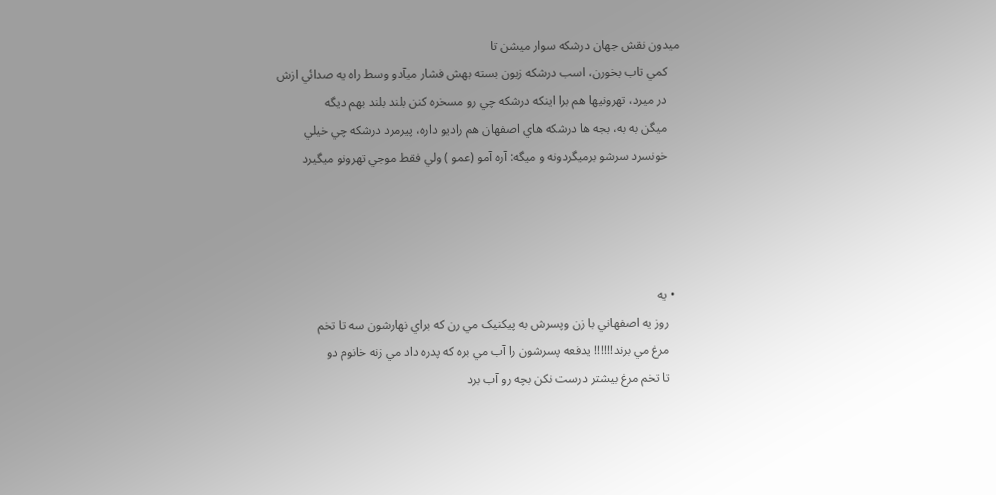ميدون نقش جهان درشکه سوار ميشن تا
    کمي تاب بخورن، اسب درشکه زبون بسته بهش فشار ميآدو وسط راه يه صدائي ازش
    در ميرد، تهرونيها هم برا اينکه درشکه چي رو مسخره کنن بلند بلند بهم ديگه
    ميگن به به، بجه ها درشکه هاي اصفهان هم راديو داره، پيرمرد درشکه چي خيلي
    خونسرد سرشو برميگردونه و ميگه: آره آمو (عمو ) ولي فقط موجي تهرونو ميگيرد




  • يه
    روز يه اصفهاني با زن وپسرش به پيکنيک مي رن که براي نهارشون سه تا تخم
    مرغ مي برند!!!!!! يدفعه پسرشون را آب مي بره که پدره داد مي زنه خانوم دو
    تا تخم مرغ بيشتر درست نکن بچه رو آب برد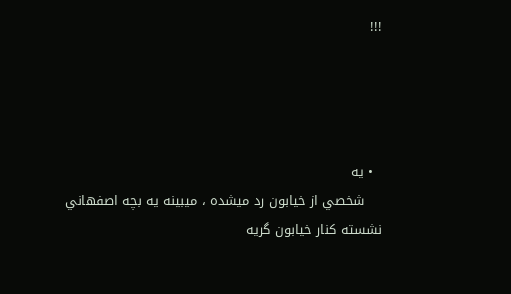!!!




  • يه
    شخصي از خيابون رد ميشده ، ميبينه يه بچه اصفهاني نشسته کنار خيابون گريه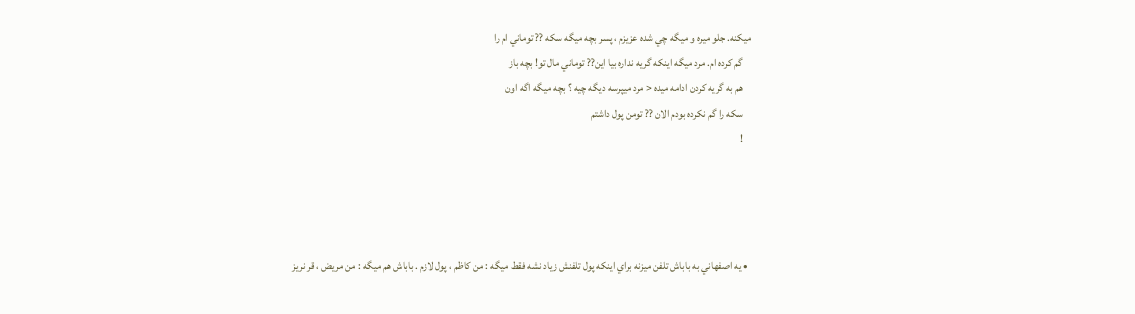ميکنه. جلو ميره و ميگه چي شده عزيزم ، پسر بچه ميگه سکه ?? توماني ام را
    گم کرده ام. مرد ميگه اينکه گريه نداره بيا اين?? توماني مال تو! بچه باز
    هم به گريه کردن ادامه ميده < مرد ميپرسه ديگه چيه ؟ بچه ميگه اگه اون
    سکه را گم نکرده بودم الان ?? تومن پول داشتم
    !




  • يه اصفهاني به باباش تلفن ميزنه براي اينکه پول تلفنش زياد نشه فقط ميگه : من کاظم ، پول لازم . باباش هم ميگه : من مريض ، قر نريز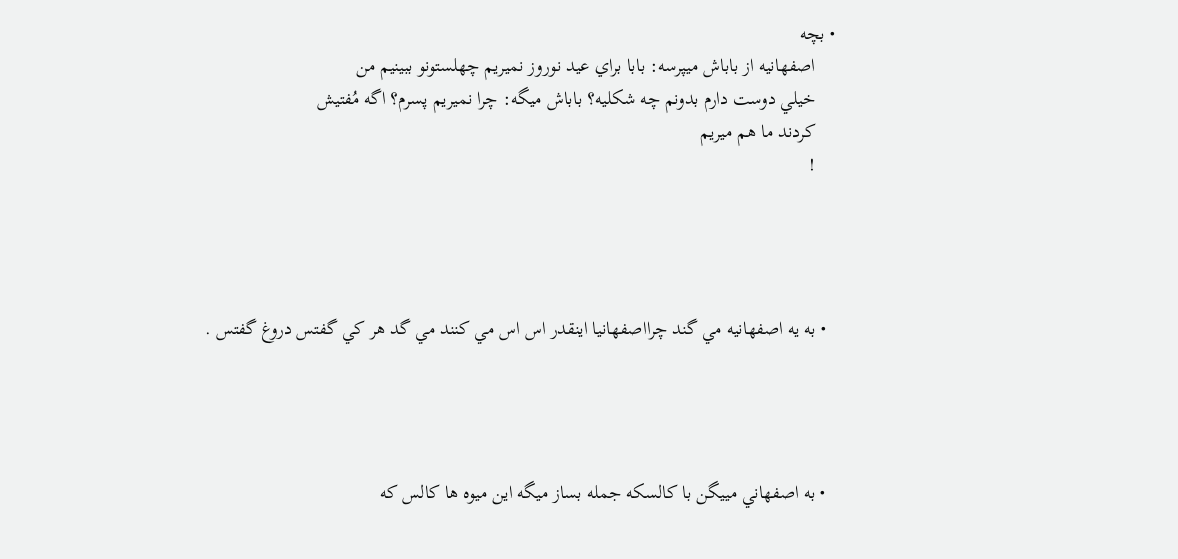• بچه
    اصفهانيه از باباش ميپرسه: بابا براي عيد نوروز نميريم چهلستونو ببينيم من
    خيلي دوست دارم بدونم چه شکليه؟ باباش ميگه: چرا نميريم پسرم؟ اگه مُفتيش
    کردند ما هم ميريم
    !




  • به يه اصفهانيه مي گند چرااصفهانيا اينقدر اس اس مي کنند مي گد هر کي گفتس دروغ گفتس .




  • به اصفهاني مييگن با کالسکه جمله بساز ميگه اين ميوه ها کالس که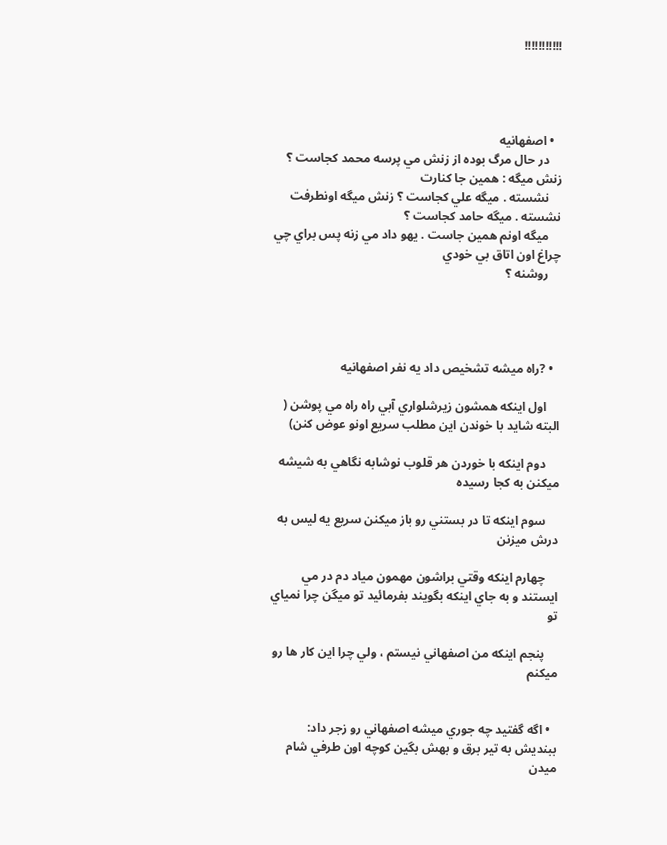!!!!!!!!!!!




  • اصفهانيه
    در حال مرگ بوده از زنش مي پرسه محمد کجاست ؟ زنش ميگه : همين جا کنارت
    نشسته . ميگه علي کجاست ؟ زنش ميگه اونطرفت نشسته . ميگه حامد کجاست ؟
    ميگه اونم همين جاست . يهو داد مي زنه پس براي چي چراغ اون اتاق بي خودي
    روشنه ؟




  • ?راه ميشه تشخيص داد يه نفر اصفهانيه

    اول اينکه همشون زيرشلواري آبي راه راه مي پوشن ( البته شايد با خوندن اين مطلب سريع اونو عوض کنن)

    دوم اينکه با خوردن هر قلوب نوشابه نگاهي به شيشه ميکنن به کجا رسيده

    سوم اينکه تا در بستني رو باز ميکنن سريع يه ليس به درش ميزنن

    چهارم اينکه وقتي براشون مهمون مياد دم در مي ايستند و به جاي اينکه بگويند بفرمائيد تو ميگن چرا نمياي تو

    پنجم اينکه من اصفهاني نيستم ، ولي چرا اين کار ها رو ميکنم


  • اگه گفتيد چه جوري ميشه اصفهاني رو زجر داد: ببنديش به تير برق و بهش بگين کوچه اون طرفي شام ميدن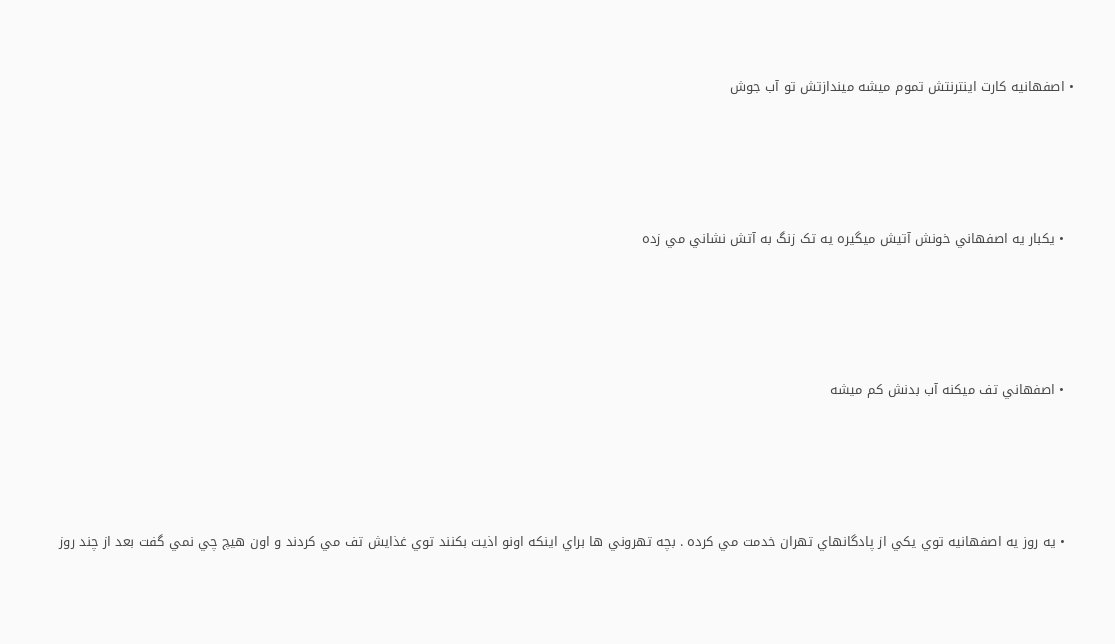• اصفهانيه کارت اينترنتش تموم ميشه ميندازتش تو آب جوش




  • يکبار يه اصفهاني خونش آتيش ميگيره يه تک زنگ به آتش نشاني مي زده




  • اصفهاني تف ميکنه آب بدنش کم ميشه




  • يه روز يه اصفهانيه توي يکي از پادگانهاي تهران خدمت مي کرده . بچه تهروني ها براي اينکه اونو اذيت بکنند توي غذايش تف مي کردند و اون هيچ چي نمي گفت بعد از چند روز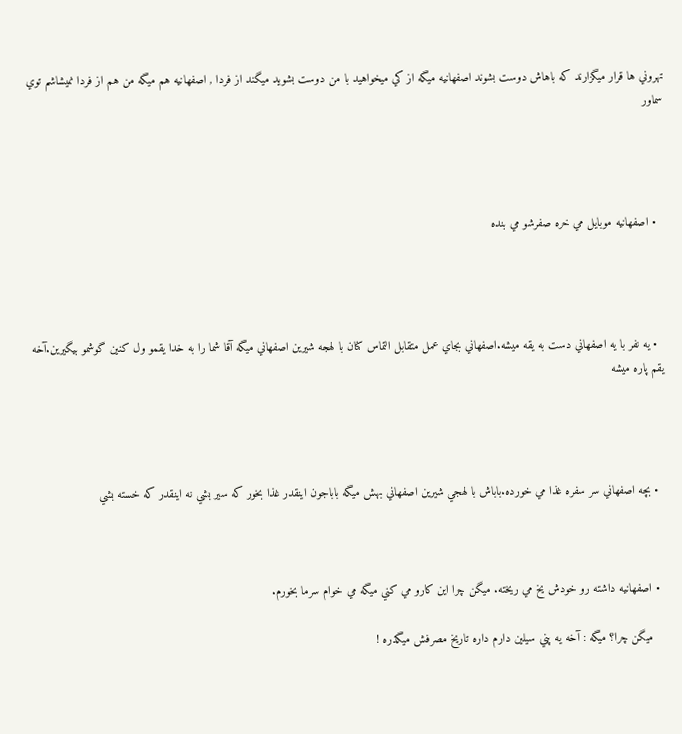تهروني ها قرار ميگزارند که باهاش دوست بشوند اصفهانيه ميگه از کي ميخواهيد با من دوست بشويد ميگند از فردا , اصفهانيه هم ميگه من هم از فردا نميشاشم توي سماور




  • اصفهانيه موبايل مي خره صفرشو مي بنده




  • يه نفر با يه اصفهاني دست به يقه ميشه.اصفهاني بجاي عمل متقابل التماس کنان با لهجه شيرين اصفهاني ميگه آقا شما را به خدا يقمو ول کنين گوشمو بيگيرين.آخه يقم پاره ميشه




  • بچه اصفهاني سر سفره غذا مي خورده.باباش با لهجي شيرين اصفهاني بهش ميگه باباجون اينقدر غذا بخور که سير بشي نه اينقدر که خسته بشي



  • اصفهانيه داشته رو خودش يخ مي ريخته. ميگن چرا اين کارو مي کني ميگه مي خوام سرما بخورم.

    ميگن چرا؟ ميگه : آخه يه پني سيلين دارم داره تاريخ مصرفش ميگذره !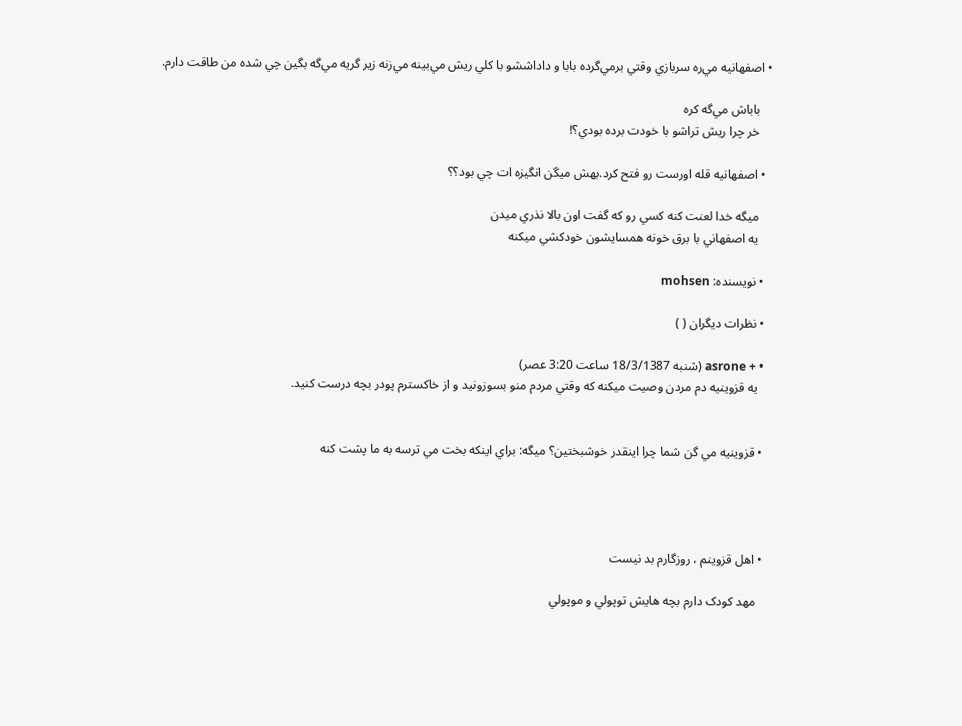• اصفهانيه مي‌ره سربازي وقتي برمي‌گرده بابا و داداششو با کلي ريش مي‌بينه مي‌زنه زير گريه مي‌گه بگين چي شده من طاقت دارم.

    باباش مي‌گه کره‌
    خر چرا ريش تراشو با خودت برده بودي؟!

  • اصفهانيه قله اورست رو فتح کرد.بهش ميگن انگيزه ات چي بود؟؟

    ميگه خدا لعنت کنه کسي رو که گفت اون بالا نذري ميدن
    يه اصفهاني با برق خونه همسايشون خودکشي ميکنه

  • نويسنده: mohsen

  • نظرات ديگران ( )

  • + asrone (شنبه 18/3/1387 ساعت 3:20 عصر)
    يه قزوينيه دم مردن وصيت ميکنه که وقتي مردم منو بسوزونيد و از خاکسترم پودر بچه درست کنيد.


  • قزوينيه مي گن شما چرا اينقدر خوشبختين؟ ميگه: براي اينکه بخت مي ترسه به ما پشت کنه




  • اهل قزوينم ، روزگارم بد نيست

    مهد کودک دارم بچه هايش توپولي و موپولي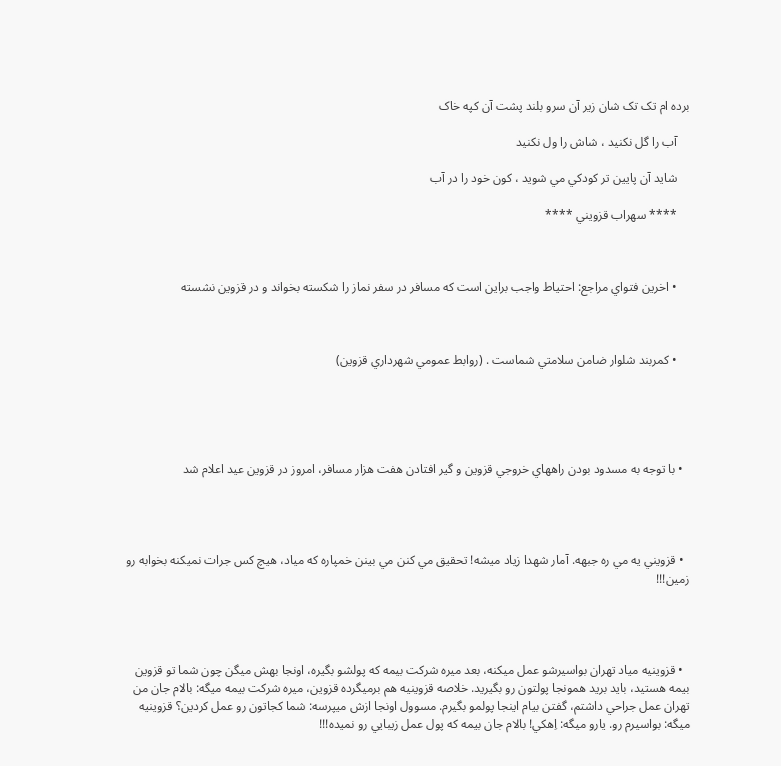برده ام تک تک شان زير آن سرو بلند پشت آن کپه خاک

    آب را گل نکنيد ، شاش را ول نکنيد

    شايد آن پايين تر کودکي مي شويد ، کون خود را در آب

    **** سهراب قزويني ****



    • اخرين فتواي مراجع: احتياط واجب براين است که مسافر در سفر نماز را شکسته بخواند و در قزوين نشسته



    • کمربند شلوار ضامن سلامتي شماست . (روابط عمومي شهرداري قزوين)





  • با توجه به مسدود بودن راههاي خروجي قزوين و گير افتادن هفت هزار مسافر، امروز در قزوين عيد اعلام شد




  • قزويني يه مي ره جبهه. آمار شهدا زياد ميشه! تحقيق مي کنن مي بينن خمپاره که مياد، هيچ کس جرات نميکنه بخوابه رو زمين!!!




  • قزوينيه مياد تهران بواسيرشو عمل ميکنه، بعد ميره شرکت بيمه که پولشو بگيره، اونجا بهش ميگن چون شما تو قزوين بيمه هستيد، بايد بريد همونجا پولتون رو بگيريد. خلاصه قزوينيه هم برميگرده قزوين، ميره شرکت بيمه ميگه: بالام جان من تهران عمل جراحي داشتم، گفتن بيام اينجا پولمو بگيرم. مسوول اونجا ازش ميپرسه: شما کجاتون رو عمل کردين؟ قزوينيه ميگه: بواسيرم رو. يارو ميگه: اِهکي! بالام جان بيمه که پول عمل زيبايي رو نميده!!!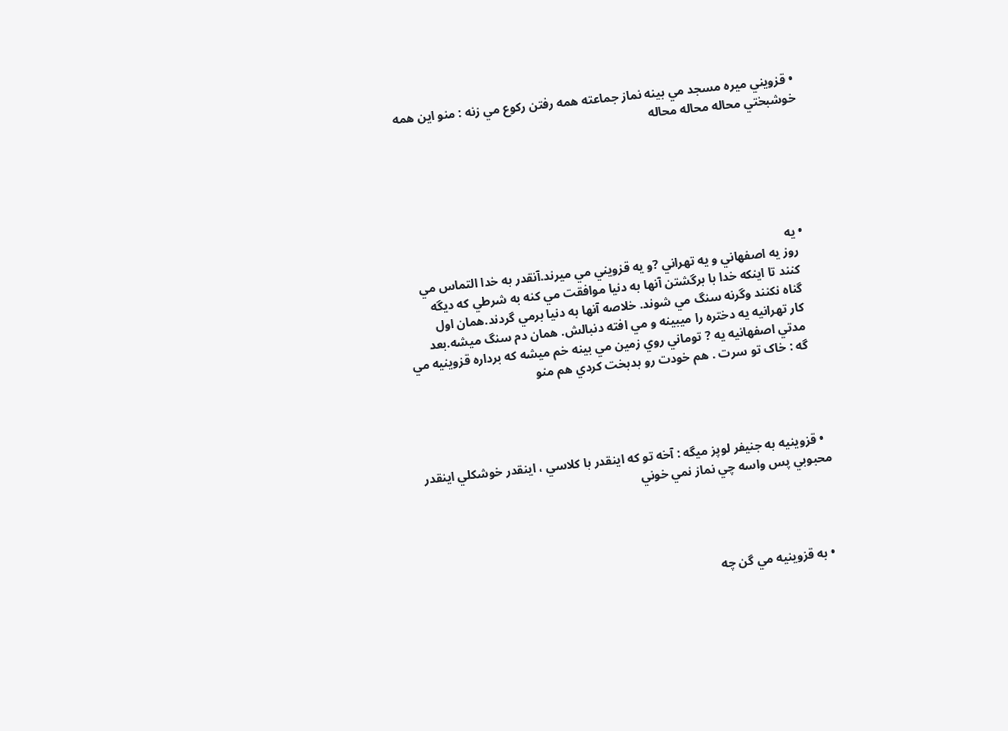• قزويني ميره مسجد مي بينه نماز جماعته همه رفتن رکوع مي زنه : منو اين همه خوشبختي محاله محاله محاله






  • يه
    روز يه اصفهاني و يه تهراني ?و يه قزويني مي ميرند.آنقدر به خدا التماس مي
    کنند تا اينکه خدا با برگشتن آنها به دنيا موافقت مي کنه به شرطي که ديگه
    گناه نکنند وگرنه سنگ مي شوند. خلاصه آنها به دنيا برمي گردند.همان اول
    کار تهرانيه يه دختره را ميبينه و مي افته دنبالش. همان دم سنگ ميشه.بعد
    مدتي اصفهانيه يه ? توماني روي زمين مي بينه خم ميشه که برداره قزوينيه مي
    گه : خاک تو سرت . هم خودت رو بدبخت کردي هم منو




  • قزوينيه به جنيفر لوپز ميگه : آخه تو که اينقدر با کلاسي ، اينقدر خوشکلي اينقدر محبوبي پس واسه چي نماز نمي خوني




  • به قزوينيه مي گن چه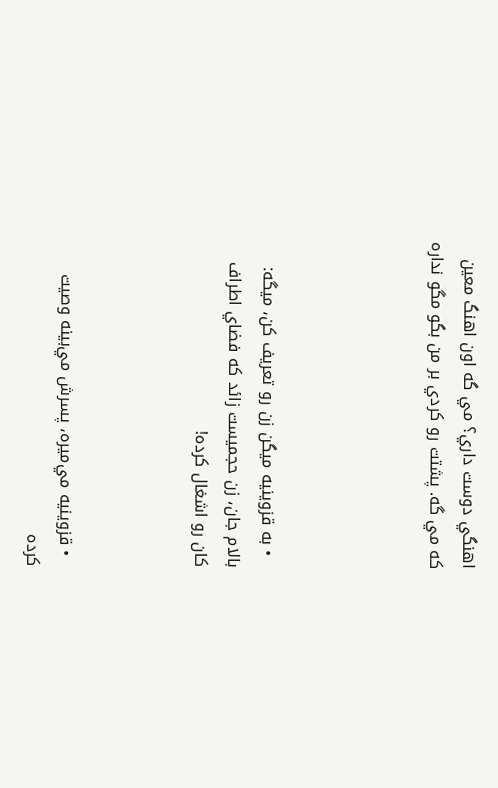اهنگي دوست داري؟ مي گه اون اهنگ معين که مي گه. پشتت رو کردي بر من بگو مگو نداره




  • به قزوينيه ميگن زن رو تعريف کن، ميگه: بالام جان، زن حجميست زائد که فضاي اطراف کان رو اشغال کرده!



  • قزوينيه مي‌ميره، پسرش مي‌بينه وصيت کرده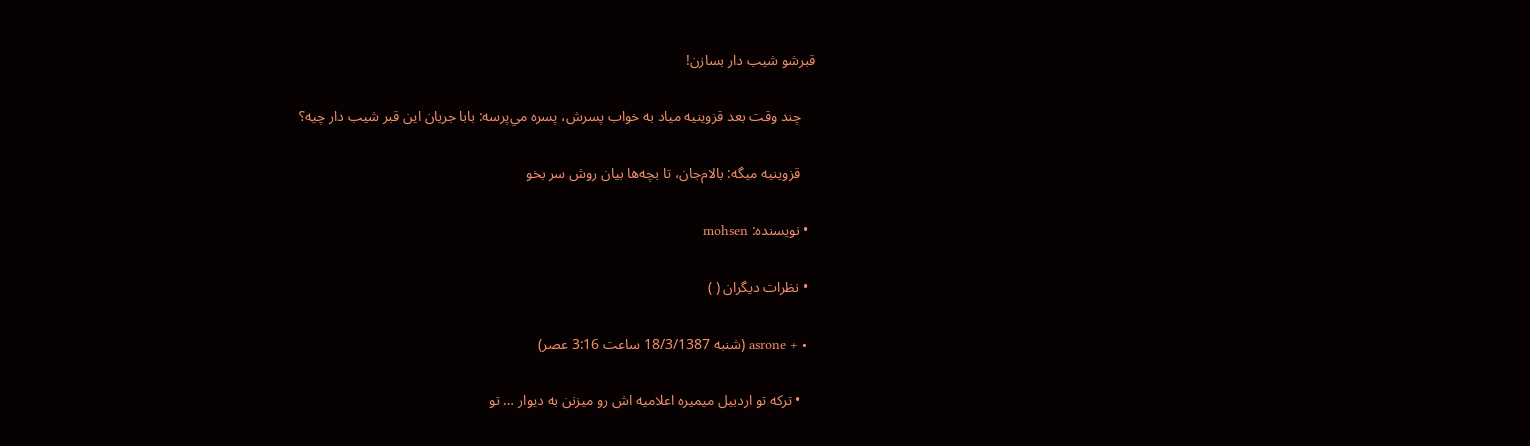قبرشو شيب دار بسازن!

    چند وقت بعد قزوينيه مياد به خواب پسرش، پسره مي‌پرسه: بابا جريان اين قبر شيب دار چيه؟

    قزوينيه ميگه: بالام‌جان، تا بچه‌ها بيان روش سر بخو

  • نويسنده: mohsen

  • نظرات ديگران ( )

  • + asrone (شنبه 18/3/1387 ساعت 3:16 عصر)

    • ترکه تو اردبيل ميميره اعلاميه اش رو ميزنن به ديوار … تو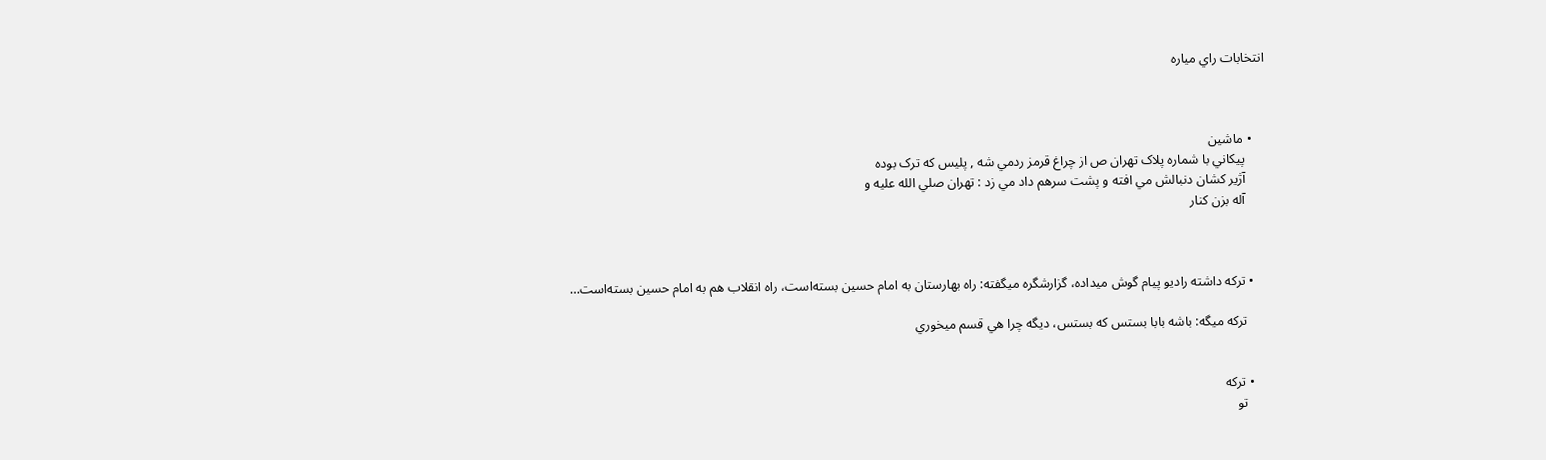انتخابات راي مياره



    • ماشين
      پيکاني با شماره پلاک تهران ص از چراغ قرمز ردمي شه , پليس که ترک بوده
      آژير کشان دنبالش مي افته و پشت سرهم داد مي زد : تهران صلي الله عليه و
      آله بزن کنار



    • ترکه داشته راديو پيام گوش ميداده،‌ گزارشگره ميگفته: راه بهارستان به امام حسين بسته‌است، راه انقلاب هم به امام حسين بسته‌است…

      ترکه ميگه: باشه بابا بستس که بستس، ديگه چرا هي قسم ميخوري


    • ترکه
      تو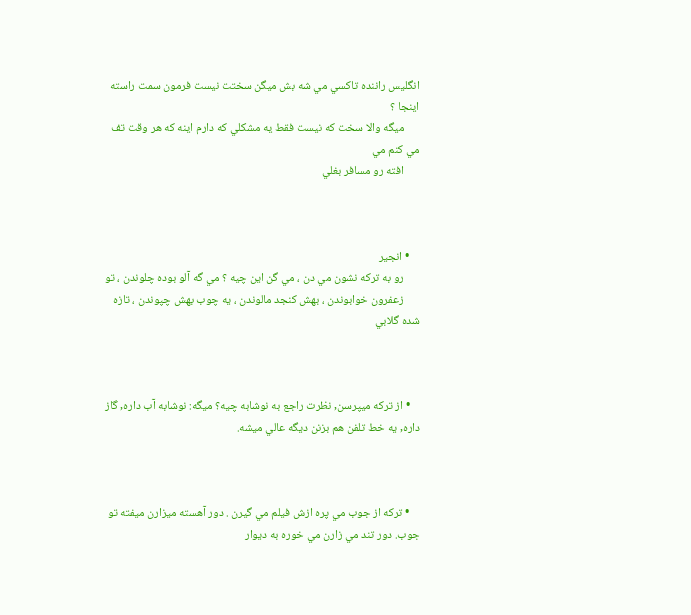انگليس راننده تاکسي مي شه بش ميگن سختت نيست فرمون سمت راسته اينجا ؟
      ميگه والا سخت که نيست فقط يه مشکلي که دارم اينه که هر وقت تف مي کنم مي
      افته رو مسافر بغلي



    • انجير
      رو به ترکه نشون مي دن ، مي گن اين چيه ؟ مي گه آلو بوده چلوندن ، تو
      زعفرون خوابوندن ، بهش کنجد مالوندن ، يه چوب بهش چپوندن ، تازه شده گلابي



    • از ترکه ميپرسن, نظرت راجع به نوشابه چيه؟ ميگه: نوشابه آب داره, گاز داره, يه خط تلفن هم بزنن ديگه عالي ميشه.



    • ترکه از جوب مي پره ازش فيلم مي گيرن . دور آهسته ميزارن ميفته تو جوب. دور تند مي زارن مي خوره به ديوار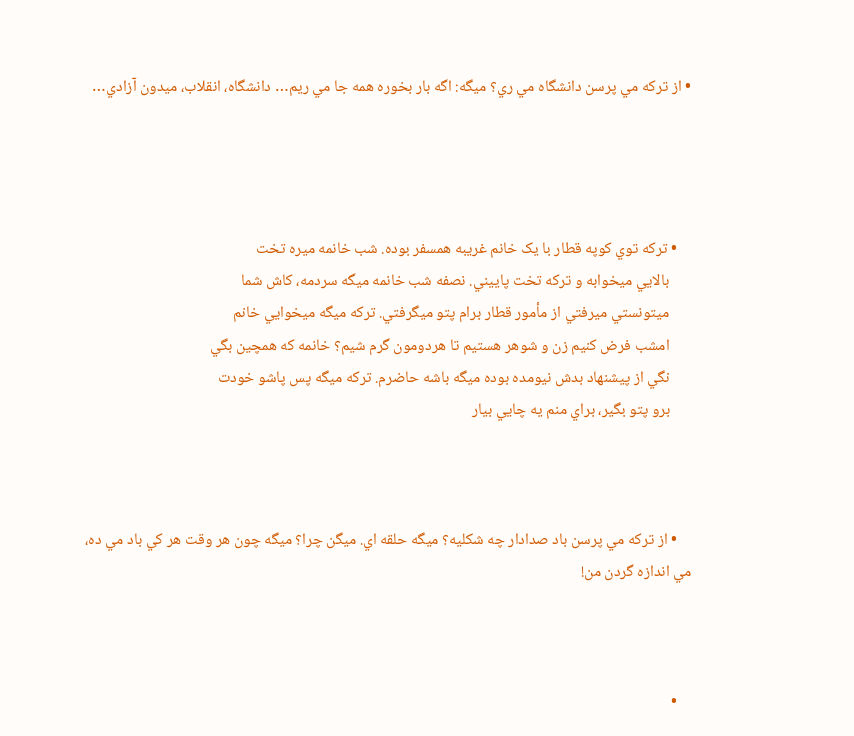• از ترکه مي پرسن دانشگاه مي ري؟ ميگه: اگه بار بخوره همه جا مي ريم… دانشگاه، انقلاب، ميدون آزادي…




    • ترکه توي کوپه قطار با يک خانم غريبه همسفر بوده. شب خانمه ميره تخت
      بالايي ميخوابه و ترکه تخت پاييني. نصفه شب خانمه ميگه سردمه، کاش شما
      ميتونستي ميرفتي از مأمور قطار برام پتو ميگرفتي. ترکه ميگه ميخوايي خانم
      امشب فرض کنيم زن و شوهر هستيم تا هردومون گرم شيم؟ خانمه که همچين بگي
      نگي از پيشنهاد بدش نيومده بوده ميگه باشه حاضرم. ترکه ميگه پس پاشو خودت
      برو پتو بگير، براي منم يه چايي بيار



    • از ترکه مي پرسن باد صدادار چه شکليه؟ ميگه حلقه اي. ميگن چرا؟ ميگه چون هر وقت هر کي باد مي ده، مي اندازه گردن من!



    •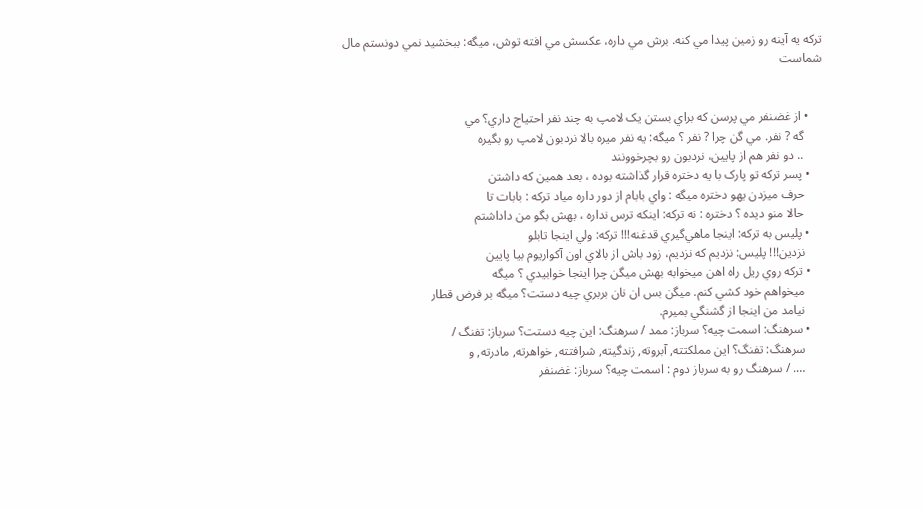ترکه يه آينه رو زمين پيدا مي کنه. برش مي داره، عکسش مي افته توش، ميگه: ببخشيد نمي دونستم مال شماست


    • از غضنفر مي پرسن که براي بستن يک لامپ به چند نفر احتياج داري؟ مي
      گه ? نفر. مي گن چرا ? نفر ؟ ميگه: يه نفر ميره بالا نردبون لامپ رو بگيره
      .. دو نفر هم از پايين، نردبون رو بچرخوونند
    • پسر ترکه تو پارک با يه دختره قرار گذاشته بوده ، بعد همين که داشتن
      حرف ميزدن يهو دختره ميگه : واي بابام از دور داره مياد ترکه : بابات تا
      حالا منو ديده ؟ دختره : نه ترکه: اينکه ترس نداره ، بهش بگو من داداشتم
    • پليس به ترکه: اينجا ماهي‌گيري قدغنه!!! ترکه: ولي اينجا تابلو
      نزدين!!! پليس: نزديم که نزديم، زود باش از بالاي اون آکواريوم بيا پايين
    • ترکه روي ريل راه اهن ميخوابه بهش ميگن چرا اينجا خوابيدي ؟ ميگه
      ميخواهم خود کشي کنم. ميگن بس ان نان بربري چيه دستت؟ ميگه بر فرض قطار
      نيامد من اينجا از گشنگي بميرم.
    • سرهنگ: اسمت چيه؟ سرباز: ممد / سرهنگ: اين چيه دستت؟ سرباز: تفنگ /
      سرهنگ: تفنگ؟ اين مملکتته, آبروته, زندگيته, شرافتته, خواهرته, مادرته, و
      …. / سرهنگ رو به سرباز دوم : اسمت چيه؟ سرباز: غضنفر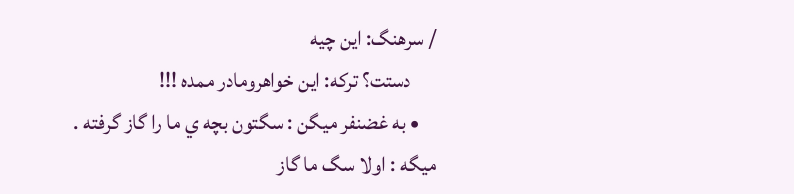/ سرهنگ: اين چيه
      دستت؟ ترکه: اين خواهرومادر ممده !!!
    • به غضنفر ميگن : سگتون بچه ي ما را گاز گرفته . ميگه : اولا سگ ما گاز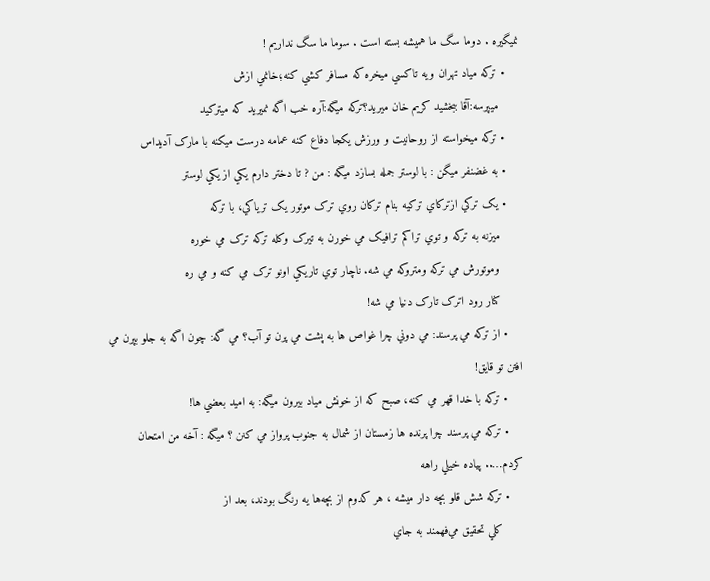نميگيره . دوما سگ ما هميشه بسته است . سوما ما سگ نداريم !
    • ترکه مياد تهران ويه تاکسي ميخره که مسافر کشي کنه؛خانمي ازش
      ميپرسه:آقا ببخشيد کريم خان ميريد؟ترکه ميگه:آره خب اگه نميريد که ميترکيد
    • ترکه ميخواسته از روحانيت و ورزش يکجا دفاع کنه عمامه درست ميکنه با مارک آديداس
    • به غضنفر ميگن : با لوستر جمله بسازد ‌ميگه : من ? تا دختر دارم يکي از يکي لوستر
    • يک ترکي ازترکاي ترکيه بنام ترکان روي ترک موتور يک ترياکي، با ترکه
      ميزنه به ترکه و توي تراکم ترافيک مي خورن به تيرک وکله ترکه ترک مي خوره
      وموتورش مي ترکه ومتروکه مي شه. ناچار توي تاريکي اونو ترک مي کنه و مي ره
      کنار رود اترک تارک دنيا مي شه!
    • از ترکه مي پرسند: مي دوني چرا غواص ها به پشت مي پرن تو آب؟ مي گه: چون اگه به جلو بپرن مي افتن تو قايق!
    • ترکه با خدا قهر مي کنه، صبح که از خونش مياد بيرون ميگه: به اميد بعضي ها!
    • ترکه مي پرسند چرا پرنده ها زمستان از شمال به جنوب پرواز مي کنن ؟ ميگه : آخه من امتحان کردم….. پياده خيلي راهه
    • ترکه شش قلو بچه دار ميشه ، هر کدوم از بچه‌ها يه رنگ بودند، بعد از
      کلي تحقيق مي‌فهمند به جاي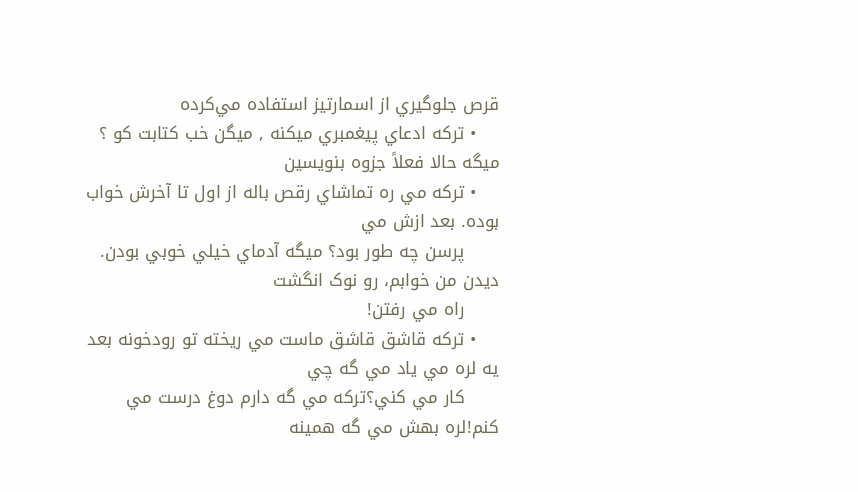قرص جلوگيري از اسمارتيز استفاده مي‌کرده
    • ترکه ادعاي پيغمبري ميکنه , ميگن خب کتابت کو ؟ ميگه حالا فعلاً جزوه بنويسين
    • ترکه مي ره تماشاي رقص باله از اول تا آخرش خواب بوده. بعد ازش مي
      پرسن چه طور بود؟ ميگه آدماي خيلي خوبي بودن. ديدن من خوابم، رو نوک انگشت
      راه مي رفتن!
    • ترکه قاشق قاشق ماست مي ريخته تو رودخونه بعد يه لره مي ياد مي گه چي
      کار مي کني؟ترکه مي گه دارم دوغ درست مي کنم!لره بهش مي گه همينه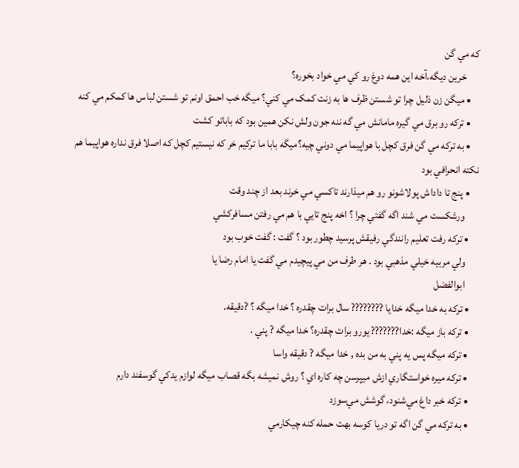که مي گن
      خرين ديگه،آخه اين همه دوغ رو کي مي خواد بخوره؟
    • ميگن زن ذليل چرا تو شستن ظرف ها به زنت کمک مي کني؟ ميگه خب احمق اونم تو شستن لباس ها کمکم مي کنه
    • ترکه رو برق مي گيره مامانش مي گه ننه جون ولش نکن همين بود که باباتو کشت
    • به ترکه مي گن فرق کچل با هواپيما مي دوني چيه؟ميگه بابا ما ترکيم خر که نيستيم کچل که اصلا فرق نداره هواپيما هم نکته انحرافي بود
    • پنج تا داداش پولاشونو رو هم ميذارند تاکسي مي خرند بعد از چند وقت
      ورشکست مي شند اگه گفتي چرا ؟ اخه پنج تايي با هم مي رفتن مسافرکشي
    • ترکه رفت تعليم رانندگي رفيقش پرسيد چطور بود ؟ گفت : گفت خوب بود
      ولي مربيه خيلي مذهبي بود . هر طرف من مي پيچيدم مي گفت يا امام رضا يا
      ابوالفضل
    • ترکه به خدا ميگه خدايا ???????? سال برات چقدره ؟ خدا ميگه ؟ ?دقيقه.
    • ترکه باز ميگه :خدا??????? يورو برات چقدره؟ خدا ميگه ? پني .
    • ترکه ميگه پس يه پني به من بده , خدا ميگه ? دقيقه واسا
    • ترکه ميره خواستگاري ازش ميپرسن چه کاره اي ؟ روش نميشه بگه قصاب ميگه لوازم يدکي گوسفند دارم
    • ترکه خبر داغ مي‌شنود، گوشش مي‌سوزد
    • به ترکه مي گن اگه تو دريا کوسه بهت حمله کنه چيکارمي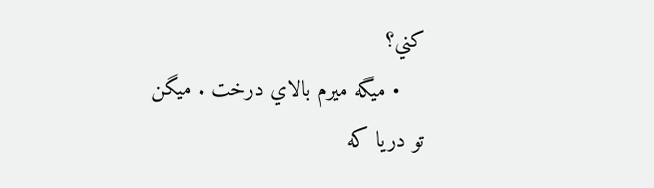کني؟
    • ميگه ميرم بالاي درخت . ميگن تو دريا که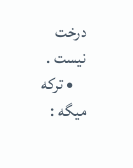درخت نيست .
    • ترکه ميگه :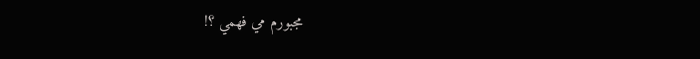مجبورم مي فهمي ؟!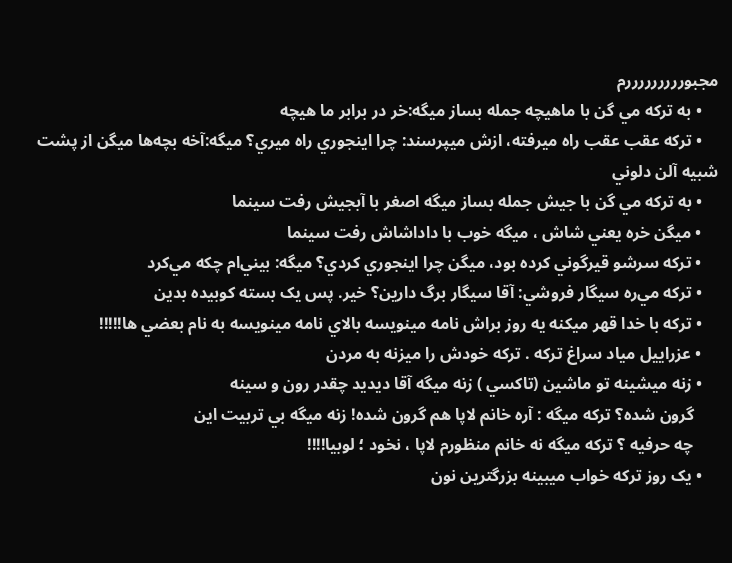مجبورررررررررم
    • به ترکه مي گن با ماهيچه جمله بساز ميگه:خر در برابر ما هيچه
    • ترکه عقب عقب راه ميرفته، ازش ميپرسند: چرا اينجوري راه ميري؟ ميگه:آخه بچه‌ها ميگن از پشت شبيه آلن دلوني
    • به ترکه مي گن با جيش جمله بساز ميگه اصغر با آبجيش رفت سينما
    • ميگن خره يعني شاش ، ميگه خوب با داداشاش رفت سينما
    • ترکه سرشو قيرگوني کرده بود، ميگن چرا اينجوري کردي؟ ميگه: بيني‌ام چکه مي‌کرد
    • ترکه مي‌ره سيگار فروشي: آقا سيگار برگ دارين؟ خير. پس يک بسته کوبيده بدين
    • ترکه با خدا قهر ميکنه يه روز براش نامه مينويسه بالاي نامه مينويسه به نام بعضي ها!!!!!
    • عزراييل مياد سراغ ترکه . ترکه خودش را ميزنه به مردن
    • زنه ميشينه تو ماشين (تاکسي ) زنه ميگه آقا ديديد چقدر رون و سينه
      گرون شده؟ ترکه ميگه : آره خانم لاپا هم گرون شده! زنه ميگه بي تربيت اين
      چه حرفيه ؟ ترکه ميگه نه خانم منظورم لاپا ، نخود ؛ لوبيا!!!!
    • يک روز ترکه خواب ميبينه بزرگترين نون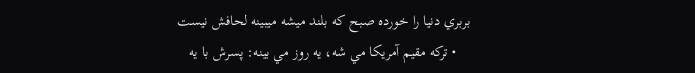بربري دنيا را خورده صبح که بلند ميشه ميبينه لحافش نيست
    • ترکه مقيم آمريکا مي شه، يه روز مي بينه: پسرش با يه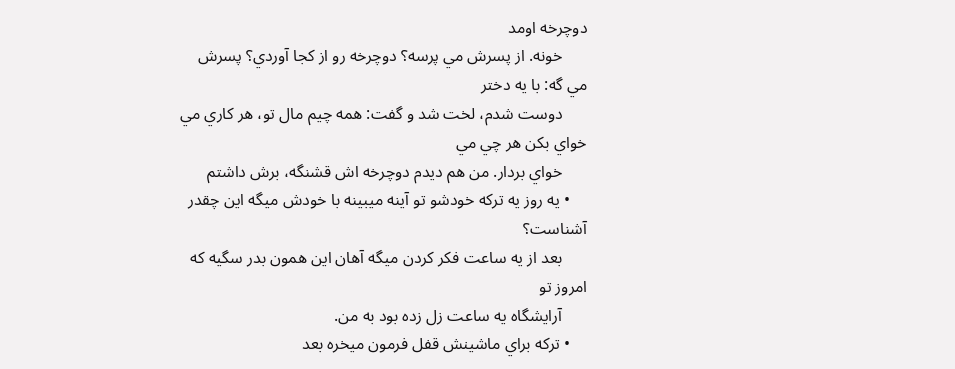دوچرخه اومد
      خونه. از پسرش مي پرسه؟ دوچرخه رو از کجا آوردي؟ پسرش مي گه: با يه دختر
      دوست شدم، لخت شد و گفت: همه چيم مال تو، هر کاري مي خواي بکن هر چي مي
      خواي بردار. من هم ديدم دوچرخه اش قشنگه، برش داشتم
    • يه روز يه ترکه خودشو تو آينه ميبينه با خودش ميگه اين چقدر آشناست؟
      بعد از يه ساعت فکر کردن ميگه آهان اين همون بدر سگيه که امروز تو
      آرايشگاه يه ساعت زل زده بود به من.
    • ترکه براي ماشينش قفل فرمون ميخره بعد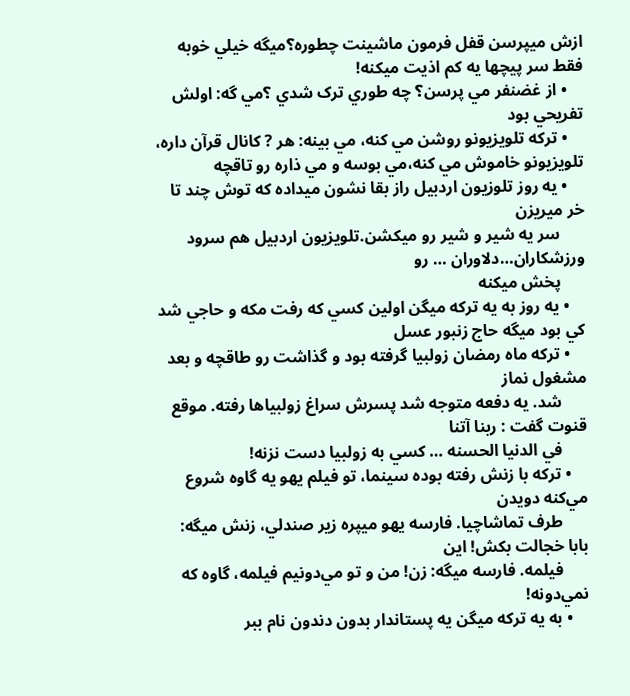ازش ميپرسن قفل فرمون ماشينت چطوره؟ميگه خيلي خوبه فقط سر پيچها يه کم اذيت ميکنه!
    • از غضنفر مي پرسن؟ چه طوري ترک شدي ؟مي گه: اولش تفريحي بود
    • ترکه تلويزيونو روشن مي کنه، مي بينه: هر ? کانال قرآن داره، تلويزيونو خاموش مي کنه،مي بوسه و مي ذاره رو تاقچه
    • يه روز تلوزيون اردبيل راز بقا نشون ميداده که توش چند تا خر ميريزن
      سر يه شير و شير رو ميکشن.تلويزيون اردبيل هم سرود ورزشکاران…دلاوران … رو
      پخش ميکنه
    • يه روز به يه ترکه ميگن اولين کسي که رفت مکه و حاجي شد کي بود ميگه حاج زنبور عسل
    • ترکه ماه رمضان زولبيا گرفته بود و گذاشت رو طاقچه و بعد مشغول نماز
      شد. يه دفعه متوجه شد پسرش سراغ زولبياها رفته. موقع قنوت گفت : ربنا آتنا
      في الدنيا الحسنه … کسي به زولبيا دست نزنه!
    • ترکه با زنش رفته بوده سينما، تو فيلم يهو يه گاوه شروع مي‌کنه دويدن
      طرف تماشاچيا. فارسه يهو ميپره زير صندلي، زنش ميگه: بابا خجالت بکش! اين
      فيلمه. فارسه ميگه: زن! من و تو مي‌دونيم فيلمه، گاوه که نمي‌دونه!
    • به يه ترکه ميگن يه پستاندار بدون دندون نام ببر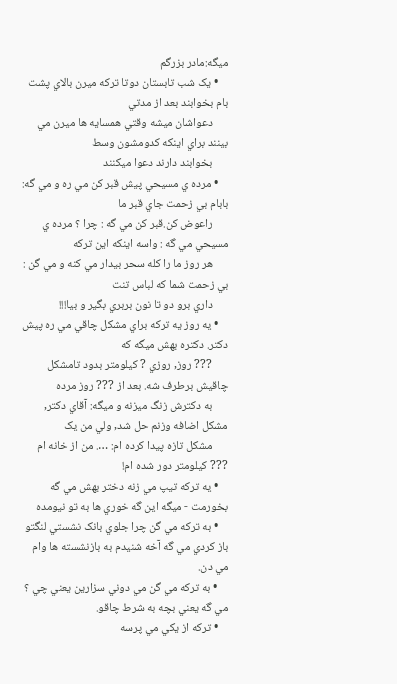ميگه:مادر بزرگم
    • يک شب تابستان دوتا ترکه ميرن بالاي پشت بام بخوابند بعد از مدتي
      دعواشان ميشه وقتي همسايه ها ميرن مي بينند براي اينکه کدومشون وسط
      بخوابند دارند دعوا ميکنند
    • مرده ي مسيحي پيش قبر کن مي ره و مي گه: بابام بي زحمت جاي قبر ما
      راعوض کن.قبر کن مي گه : چرا ؟ مرده ي مسيحي مي گه : واسه اينکه اين ترکه
      هر روز ما را کله سحر بيدار مي کنه و مي گن : بي زحمت شما که لباس تنت
      داري برو دو تا نون بربري بگير و بيا!!!
    • يه روز يه ترکه براي مشکل چاقي مي ره پيش دکتر. دکتره بهش ميگه که
      ??? روز, روزي ? کيلومتر بدود تامشکل چاقيش برطرف شه. بعد از ??? روز مرده
      به دکترش زنگ ميزنه و ميگه: آقاي دکتر, مشکل اضافه وزنم حل شد, ولي من يک
      مشکل تازه پيدا کرده ام: …. من از خانه ام ??? کيلومتر دور شده ام!
    • يه ترکه تيپ مي زنه دختر بهش مي گه بخورمت - ميگه اين گه خوري ها به تو نيومده
    • به ترکه مي گن چرا جلوي بانک نشستي لنگتو باز کردي مي گه آخه شنيدم به بازنشسته ها وام مي دن.
    • به ترکه مي گن مي دوني سزارين يعني چي ؟ مي گه يعني بچه به شرط چاقو.
    • ترکه از يکي مي پرسه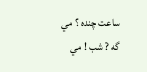ساعت چنده ؟ مي گه ? شب ! مي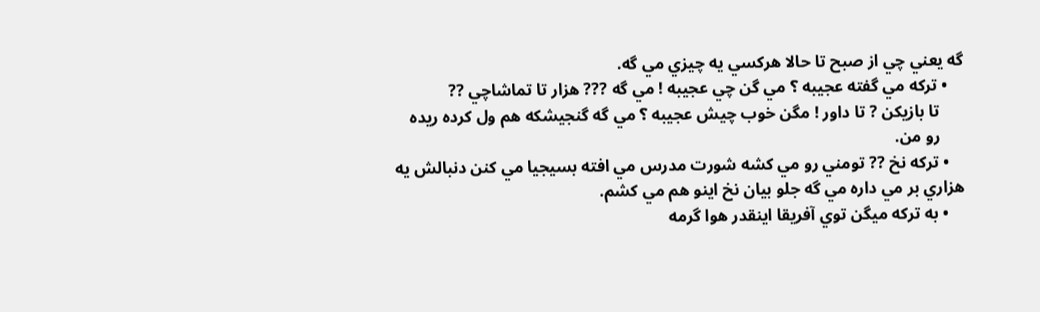گه يعني چي از صبح تا حالا هرکسي يه چيزي مي گه.
    • ترکه مي گفته عجيبه ؟ مي گن چي عجيبه ! مي گه ??? هزار تا تماشاچي ??
      تا بازيکن ? تا داور ! مگن خوب چيش عجيبه ؟ مي گه گنجيشکه هم ول کرده ريده
      رو من.
    • ترکه نخ ?? تومني رو مي کشه شورت مدرس مي افته بسيجيا مي کنن دنبالش يه هزاري بر مي داره مي گه جلو بيان نخ اينو هم مي کشم.
    • به ترکه ميگن توي آفريقا اينقدر هوا گرمه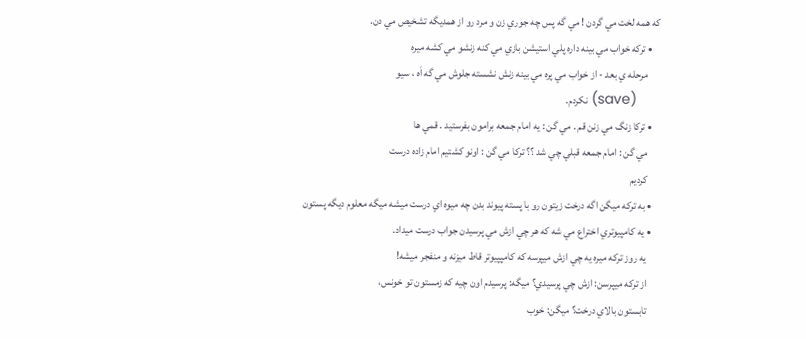که همه لخت مي گردن ! مي گه پس چه جوري زن و مرد رو از همديگه تشخيص مي دن.
    • ترکه خواب مي بينه داره پلي استيشن بازي مي کنه زنشو مي کشه ميره
      مرحله ي بعد - از خواب مي پره مي بينه زنش نشسته جلوش مي گه اَه ، سيو
      (save) نکردم.
    • ترکا زنگ مي زنن قم . مي گن : يه امام جمعه برامون بفرستيد . قمي ها
      مي گن : امام جمعه قبلي چي شد ؟؟ ترکا مي گن : اونو کشتيم امام زاده درست
      کرديم
    • به ترکه ميگن اگه درخت زيتون رو با پسته پيوند بدن چه ميوه اي درست ميشه ميگه معلوم ديگه پستون
    • يه کامپيوتري اختراع مي شه که هر چي ازش مي پرسيدن جواب درست ميداد.
      يه روز ترکه ميره يه چي ازش ميپرسه که کامپپيوتر قاط ميزنه و منفجر ميشه!
      از ترکه ميپرسن: ازش چي پرسيدي؟ ميگه: پرسيدم اون چيه که زمستون تو خونس،
      تابستون بالاي درخت؟ ميگن: خوب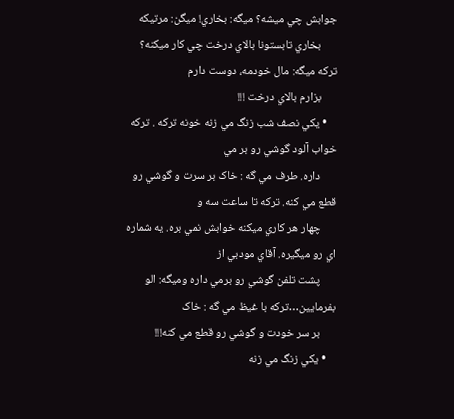جوابش چي ميشه؟ ميگه: بخاري! ميگن: مرتيکه
      بخاري تابستونا بالاي درخت چي کار ميکنه؟ ترکه ميگه: مال خودمه، دوست دارم
      بزارم بالاي درخت !!!
    • يکي نصف شب زنگ مي زنه خونه ترکه . ترکه خواب آلود گوشي رو بر مي
      داره. طرف مي گه : خاک بر سرت و گوشي رو قطع مي کنه. ترکه تا ساعت سه و
      چهار هر کاري ميکنه خوابش نمي بره. يه شماره اي رو ميگيره. آقاي مودبي از
      پشت تلفن گوشي رو برمي داره وميگه: الو بفرمايين…ترکه با غيظ مي گه : خاک
      بر سر خودت و گوشي رو قطع مي کنه!!!
    • يکي زنگ مي زنه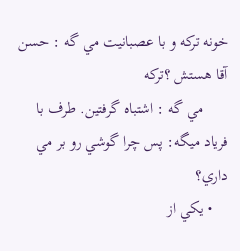خونه ترکه و با عصبانيت مي گه : حسن آقا هستش ؟ترکه
      مي گه : اشتباه گرفتين. طرف با فرياد ميگه: پس چرا گوشي رو بر مي داري؟
    • يکي از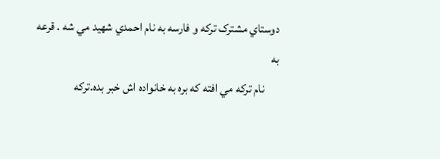دوستاي مشترک ترکه و فارسه به نام احمدي شهيد مي شه . قرعه به
      نام ترکه مي افته که بره به خانواده اش خبر بده.ترکه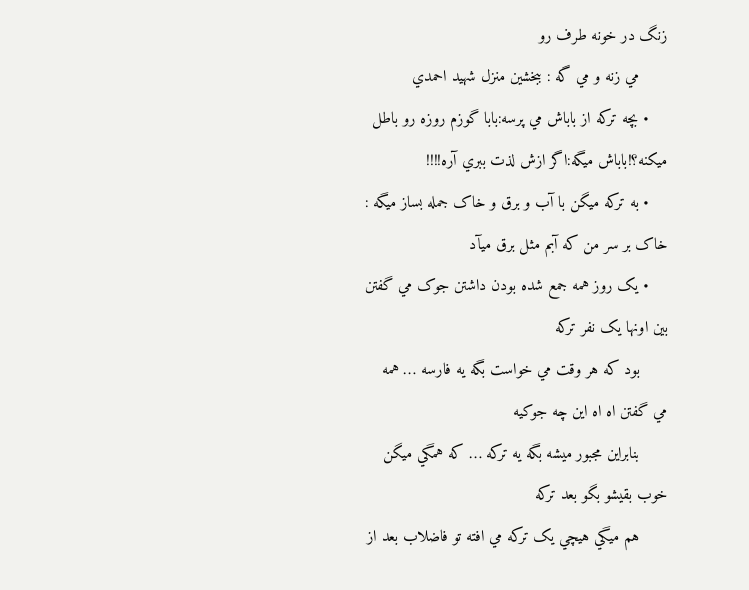زنگ در خونه طرف رو
      مي زنه و مي گه : ببخشين منزل شهيد احمدي
    • بچه ترکه از باباش مي پرسه:بابا گوزم روزه رو باطل ميکنه؟!باباش ميگه:اگر ازش لذت ببري آره!!!!
    • به ترکه ميگن با آب و برق و خاک جمله بساز ميگه : خاک بر سر من که آبم مثل برق ميآد
    • يک روز همه جمع شده بودن داشتن جوک مي گفتن بين اونها يک نفر ترکه
      بود که هر وقت مي خواست بگه يه فارسه … همه مي گفتن اه اه اين چه جوکيه
      بنابراين مجبور ميشه بگه يه ترکه … که همگي ميگن خوب بقيشو بگو بعد ترکه
      هم ميگي هيچي يک ترکه مي افته تو فاضلاب بعد از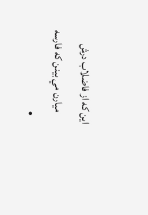اين که از فاضلاب درش
      ميارن مي بينن که فارسه
    •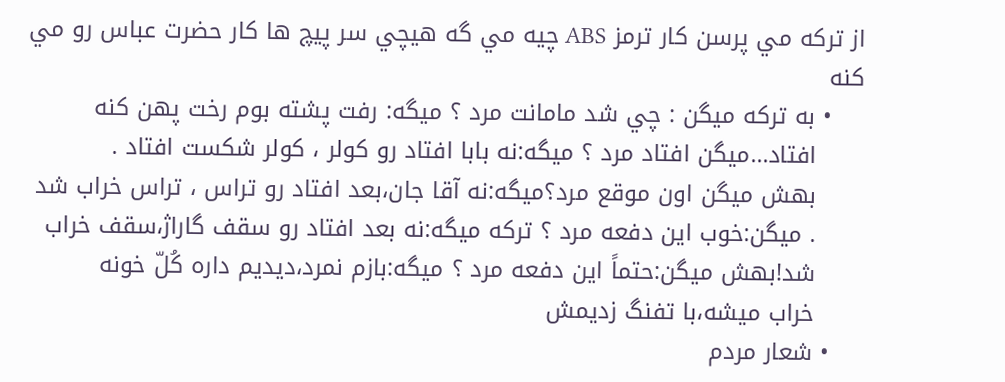از ترکه مي پرسن کار ترمز ABS چيه مي گه هيچي سر پيچ ها کار حضرت عباس رو مي کنه
    • به ترکه ميگن : چي شد مامانت مرد ؟ ميگه: رفت پشته بوم رخت پهن کنه
      افتاد…ميگن افتاد مرد ؟ ميگه:نه بابا افتاد رو کولر ، کولر شکست افتاد .
      بهش ميگن اون موقع مرد؟ميگه:نه آقا جان،بعد افتاد رو تراس ، تراس خراب شد
      . ميگن:خوب اين دفعه مرد ؟ ترکه ميگه:نه بعد افتاد رو سقف گاراژ،سقف خراب
      شد!بهش ميگن:حتماً اين دفعه مرد ؟ ميگه:بازم نمرد،ديديم داره کُلّ خونه
      خراب ميشه،با تفنگ زديمش
    • شعار مردم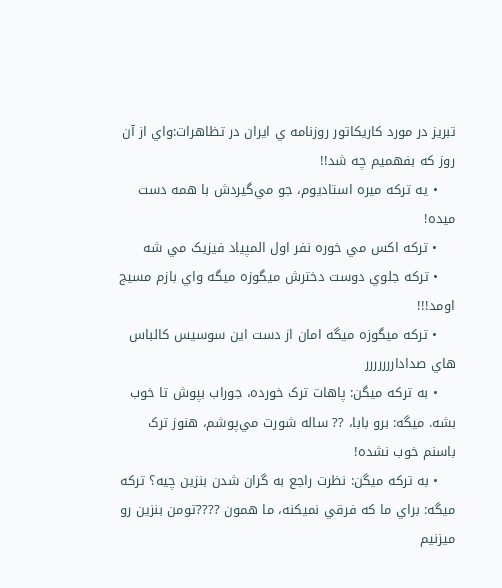تبريز در مورد کاريکاتور روزنامه ي ايران در تظاهرات:واي از آن روز که بفهميم چه شد!!
    • يه ترکه ميره استاديوم، جو مي‌گيردش با همه دست ميده!
    • ترکه اکس مي خوره نفر اول المپياد فيزيک مي شه
    • ترکه جلوي دوست دخترش ميگوزه ميگه واي بازم مسيج اومد!!!
    • ترکه ميگوزه ميگه امان از دست اين سوسيس کالباس هاي صداداررررررر
    • به ترکه ميگن: پاهات ترک خورده، جوراب بپوش تا خوب بشه. ميگه: برو بابا، ?? ساله شورت مي‌پوشم، هنوز ترک باسنم خوب نشده!
    • به ترکه ميگن: نظرت راجع به گران شدن بنزين چيه؟ ترکه ميگه: براي ما که فرقي نميکنه، ما همون ????تومن بنزين رو ميزنيم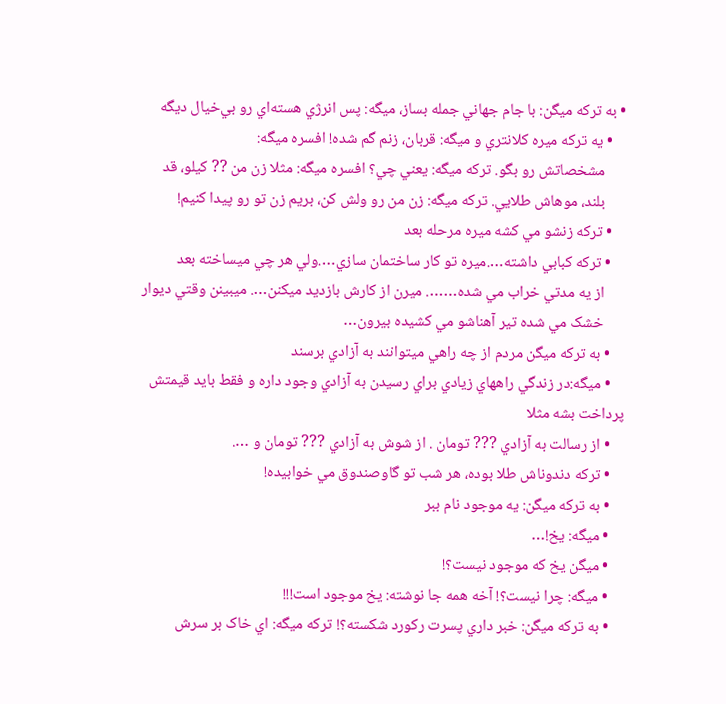• به ترکه ميگن: با جام جهاني جمله بساز، ميگه: پس انرژي هسته‌اي رو بي‌خيال ديگه
    • يه ترکه ميره کلانتري و ميگه: قربان، زنم گم شده! افسره ميگه:
      مشخصاتش رو بگو. ترکه ميگه: يعني چي؟ افسره ميگه: مثلا زن من ?? کيلو، قد
      بلند، موهاش طلايي. ترکه ميگه: زن من رو ولش کن، بريم زن تو رو پيدا کنيم!
    • ترکه زنشو مي کشه ميره مرحله بعد
    • ترکه کبابي داشته….ميره تو کار ساختمان سازي….ولي هر چي ميساخته بعد
      از يه مدتي خراب مي شده……. ميرن از کارش بازديد ميکنن…. ميبينن وقتي ديوار
      خشک مي شده تير آهناشو مي کشيده بيرون…
    • به ترکه ميگن مردم از چه راهي ميتوانند به آزادي برسند
    • ميگه:در زندگي راههاي زيادي براي رسيدن به آزادي وجود داره و فقط بايد قيمتش پرداخت بشه مثلا
    • از رسالت به آزادي ??? تومان . از شوش به آزادي ??? تومان و ….
    • ترکه دندوناش طلا بوده، هر شب تو گاوصندوق مي خوابيده!
    • به ترکه ميگن: يه موجود نام ببر
    • ميگه: يخ!…
    • ميگن يخ که موجود نيست؟!
    • ميگه: چرا نيست؟! آخه همه جا نوشته: يخ موجود است!!!
    • به ترکه ميگن: خبر داري پسرت رکورد شکسته؟! ترکه ميگه: اي خاک بر سرش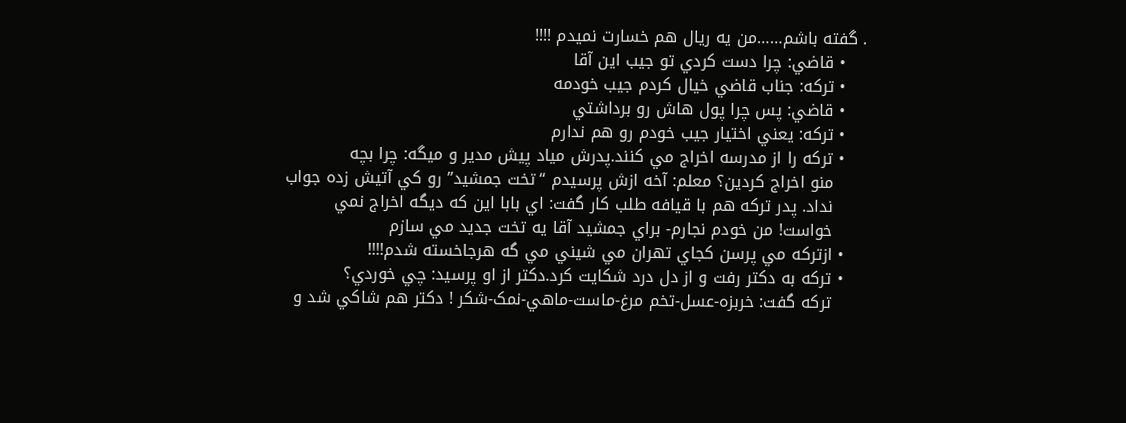. گفته باشم……من يه ريال هم خسارت نميدم !!!!
    • قاضي: چرا دست کردي تو جيب اين آقا
    • ترکه: جناب قاضي خيال کردم جيب خودمه
    • قاضي: پس چرا پول هاش رو برداشتي
    • ترکه: يعني اختيار جيب خودم رو هم ندارم
    • ترکه را از مدرسه اخراج مي کنند.پدرش مياد پيش مدير و ميگه: چرا بچه
      منو اخراج کردين؟ معلم: آخه ازش پرسيدم “تخت جمشيد” رو کي آتيش زده جواب
      نداد. پدر ترکه هم با قيافه طلب کار گفت: اي بابا اين که ديگه اخراج نمي
      خواست! من خودم نجارم- براي جمشيد آقا يه تخت جديد مي سازم
    • ازترکه مي پرسن کجاي تهران مي شيني مي گه هرجاخسته شدم!!!!
    • ترکه به دکتر رفت و از دل درد شکايت کرد.دکتر از او پرسيد: چي خوردي؟
      ترکه گفت: خربزه-عسل-تخم مرغ-ماست-ماهي-نمک-شکر ! دکتر هم شاکي شد و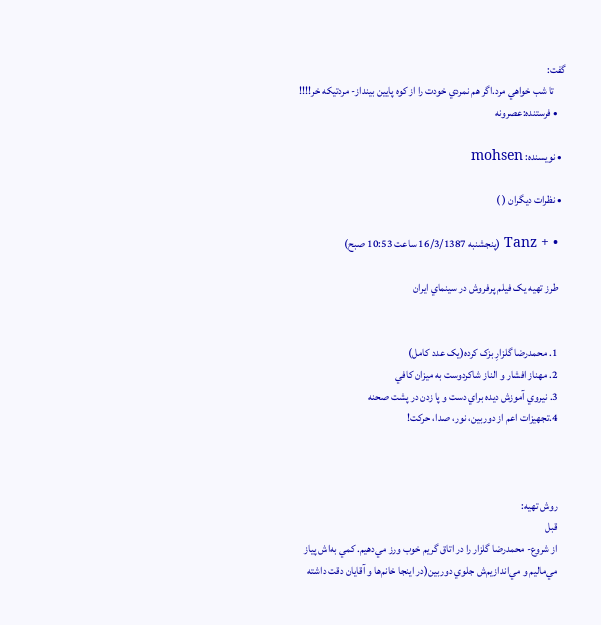گفت:
      تا شب خواهي مرد.اگر هم نمردي خودت را از کوه پايين بينداز- مردتيکه خر!!!!
    • فرستنده:عصرونه

  • نويسنده: mohsen

  • نظرات ديگران ( )

  • + Tanz (پنجشنبه 16/3/1387 ساعت 10:53 صبح)

    طرز تهيه يک فيلم پرفروش در سينماي ايران


    1. محمدرضا گلزارِ بزک کرده(يک عدد کامل)
    2. مهناز افشار و الناز شاکردوست به ميزان کافي
    3. نيروي آموزش ديده براي دست و پا زدن در پشت صحنه
    4.تجهيزات اعم از دوربين، نور، صدا، حرکت!



    روش تهيه:
    قبل
    از شروع- محمدرضا گلزار را در اتاق گريم خوب ورز مي‌دهيم. کمي به‌اش پياز
    مي‌ماليم و مي‌اندازيم‌ش جلوي دوربين(در اينجا خانم‌ها و آقايان دقت داشته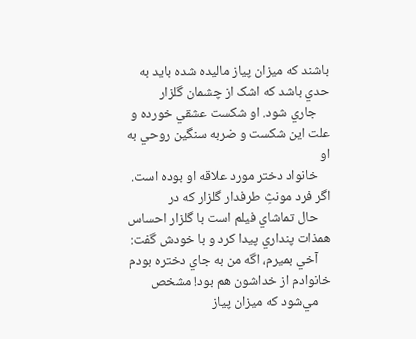باشند که ميزان پياز ماليده شده بايد به حدي باشد که اشک از چشمان گلزار
    جاري شود. او شکست عشقي خورده و علت اين شکست و ضربه سنگين روحي به او
    خانواد دختر مورد علاقه او بوده است. اگر فرد مونثِ طرفدار گلزار که در
    حال تماشاي فيلم است با گلزار احساس همذات پنداري پيدا کرد و با خودش گفت:
    آخي بميرم، اگه من به جاي دختره بودم خانوادم از خداشون هم بود! مشخص
    مي‌شود که ميزان پياز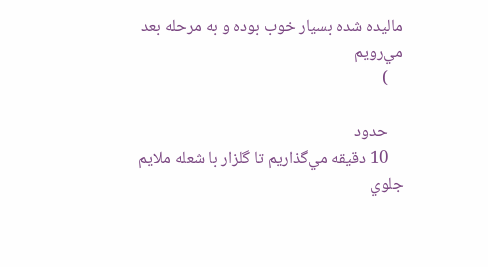ماليده شده بسيار خوب بوده و به مرحله بعد مي‌رويم
    )

    حدود
    10 دقيقه مي‌گذاريم تا گلزار با شعله ملايم جلوي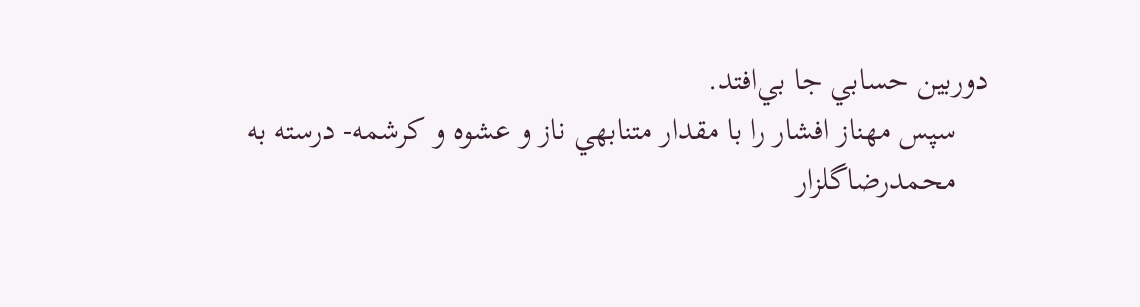دوربين حسابي جا بي‌افتد.
    سپس مهناز افشار را با مقدار متنابهي ناز و عشوه و کرشمه- درسته به
    محمدرضاگلزار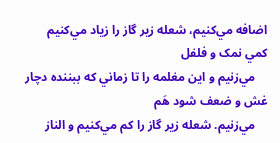اضافه مي‌کنيم، شعله زير گاز را زياد مي‌کنيم کمي نمک و فلفل
    مي‌زنيم و اين مغلمه را تا زماني که ببننده دچار غش و ضعف شود هَم
    مي‌زنيم. شعله زير گاز را کم مي‌کنيم و الناز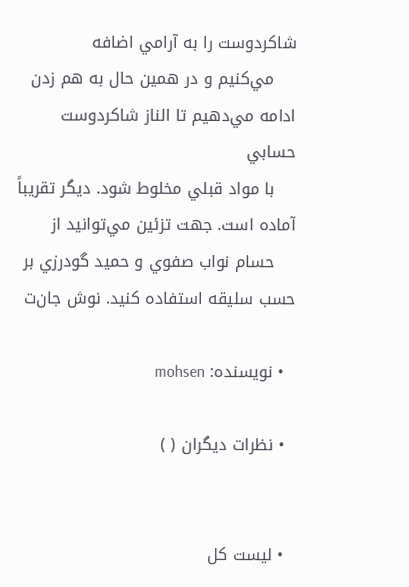شاکردوست را به آرامي اضافه
    مي‌کنيم و در همين حال به هم زدن ادامه مي‌دهيم تا الناز شاکردوست حسابي
    با مواد قبلي مخلوط شود. ديگر تقريباً آماده است. جهت تزئين مي‌توانيد از
    حسام نواب صفوي و حميد گودرزي بر حسب سليقه استفاده کنيد. نوش جان‌ت

  • نويسنده: mohsen

  • نظرات ديگران ( )


  • ليست کل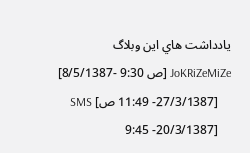يادداشت هاي اين وبلاگ
    [8/5/1387- 9:30 ص] JoKRiZeMiZe
    [27/3/1387- 11:49 ص] SMS
    [20/3/1387- 9:45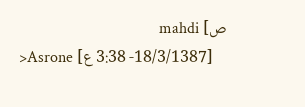ص] mahdi
    [18/3/1387- 3:38 ع] Asrone<